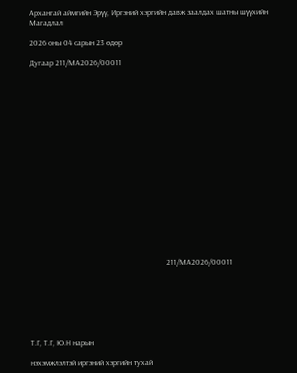Архангай аймгийн Эрүү, Иргэний хэргийн давж заалдах шатны шүүхийн Магадлал

2026 оны 04 сарын 23 өдөр

Дугаар 211/МА2026/00011



















                                                                    211/МА2026/00011







Т.Г, Т.Г, Ю.Н нарын

нэхэмжлэлтэй иргэний хэргийн тухай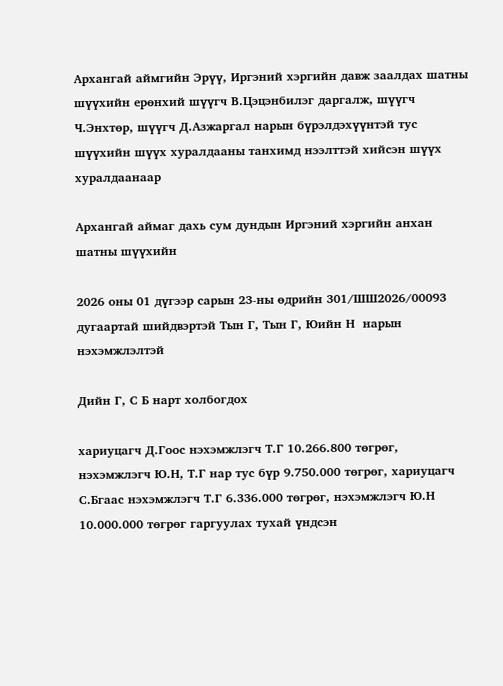Архангай аймгийн Эрүү, Иргэний хэргийн давж заалдах шатны шүүхийн ерөнхий шүүгч В.Цэцэнбилэг даргалж, шүүгч Ч.Энхтөр, шүүгч Д.Азжаргал нарын бүрэлдэхүүнтэй тус шүүхийн шүүх хуралдааны танхимд нээлттэй хийсэн шүүх хуралдаанаар

Архангай аймаг дахь сум дундын Иргэний хэргийн анхан шатны шүүхийн

2026 оны 01 дүгээр сарын 23-ны өдрийн 301/ШШ2026/00093 дугаартай шийдвэртэй Тын Г, Тын Г, Юийн Н  нарын нэхэмжлэлтэй

Дийн Г, С Б нарт холбогдох

хариуцагч Д.Гоос нэхэмжлэгч Т.Г 10.266.800 төгрөг, нэхэмжлэгч Ю.Н, Т.Г нар тус бүр 9.750.000 төгрөг, хариуцагч С.Бгаас нэхэмжлэгч Т.Г 6.336.000 төгрөг, нэхэмжлэгч Ю.Н 10.000.000 төгрөг гаргуулах тухай үндсэн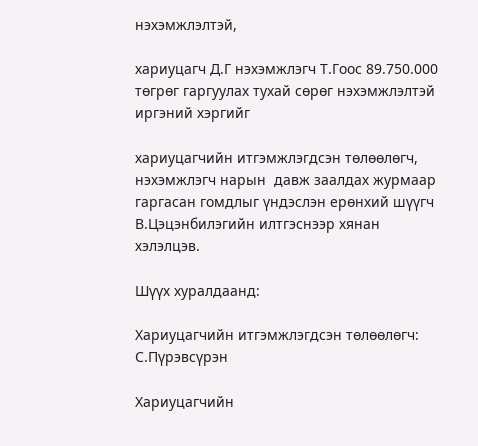нэхэмжлэлтэй,

хариуцагч Д.Г нэхэмжлэгч Т.Гоос 89.750.000 төгрөг гаргуулах тухай сөрөг нэхэмжлэлтэй иргэний хэргийг

хариуцагчийн итгэмжлэгдсэн төлөөлөгч, нэхэмжлэгч нарын  давж заалдах журмаар гаргасан гомдлыг үндэслэн ерөнхий шүүгч В.Цэцэнбилэгийн илтгэснээр хянан хэлэлцэв.

Шүүх хуралдаанд:

Хариуцагчийн итгэмжлэгдсэн төлөөлөгч: С.Пүрэвсүрэн

Хариуцагчийн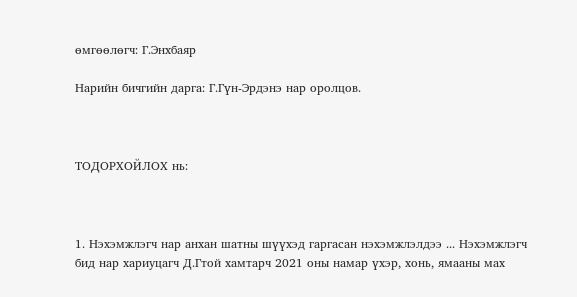өмгөөлөгч: Г.Энхбаяр

Нарийн бичгийн дарга: Г.Гүн-Эрдэнэ нар оролцов.



ТОДОРХОЙЛОХ нь:



1. Нэхэмжлэгч нар анхан шатны шүүхэд гаргасан нэхэмжлэлдээ ... Нэхэмжлэгч бид нар хариуцагч Д.Гтой хамтарч 2021 оны намар үхэр, хонь, ямааны мах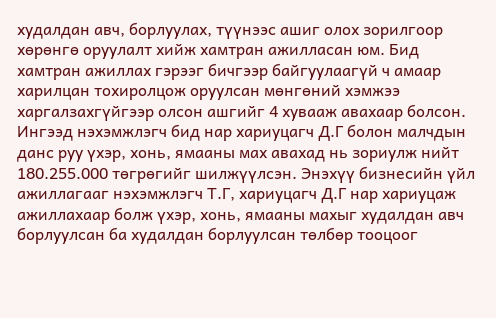худалдан авч, борлуулах, түүнээс ашиг олох зорилгоор хөрөнгө оруулалт хийж хамтран ажилласан юм. Бид хамтран ажиллах гэрээг бичгээр байгуулаагүй ч амаар харилцан тохиролцож оруулсан мөнгөний хэмжээ харгалзахгүйгээр олсон ашгийг 4 хувааж авахаар болсон. Ингээд нэхэмжлэгч бид нар хариуцагч Д.Г болон малчдын данс руу үхэр, хонь, ямааны мах авахад нь зориулж нийт 180.255.000 төгрөгийг шилжүүлсэн. Энэхүү бизнесийн үйл ажиллагааг нэхэмжлэгч Т.Г, хариуцагч Д.Г нар хариуцаж ажиллахаар болж үхэр, хонь, ямааны махыг худалдан авч борлуулсан ба худалдан борлуулсан төлбөр тооцоог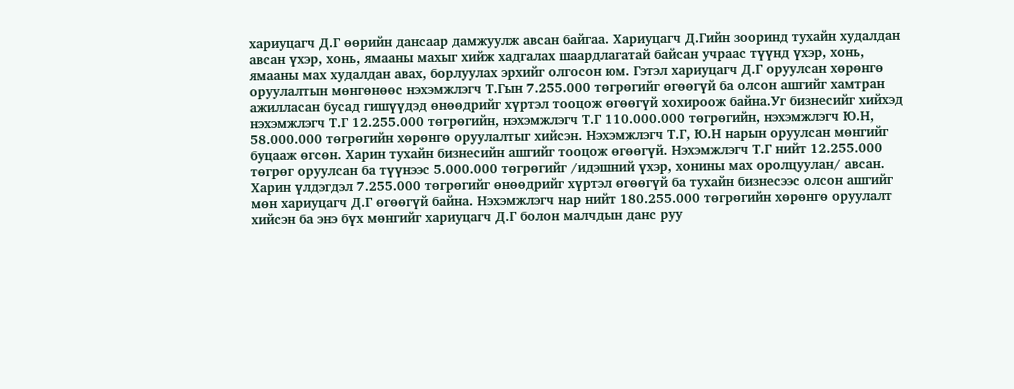хариуцагч Д.Г өөрийн дансаар дамжуулж авсан байгаа. Хариуцагч Д.Гийн зооринд тухайн худалдан авсан үхэр, хонь, ямааны махыг хийж хадгалах шаардлагатай байсан учраас түүнд үхэр, хонь, ямааны мах худалдан авах, борлуулах эрхийг олгосон юм. Гэтэл хариуцагч Д.Г оруулсан хөрөнгө оруулалтын мөнгөнөөс нэхэмжлэгч Т.Гын 7.255.000 төгрөгийг өгөөгүй ба олсон ашгийг хамтран ажилласан бусад гишүүдэд өнөөдрийг хүртэл тооцож өгөөгүй хохироож байна.Уг бизнесийг хийхэд нэхэмжлэгч Т.Г 12.255.000 төгрөгийн, нэхэмжлэгч Т.Г 110.000.000 төгрөгийн, нэхэмжлэгч Ю.Н, 58.000.000 төгрөгийн хөрөнгө оруулалтыг хийсэн. Нэхэмжлэгч Т.Г, Ю.Н нарын оруулсан мөнгийг буцааж өгсөн. Харин тухайн бизнесийн ашгийг тооцож өгөөгүй. Нэхэмжлэгч Т.Г нийт 12.255.000 төгрөг оруулсан ба түүнээс 5.000.000 төгрөгийг /идэшний үхэр, хонины мах оролцуулан/ авсан. Харин үлдэгдэл 7.255.000 төгрөгийг өнөөдрийг хүртэл өгөөгүй ба тухайн бизнесээс олсон ашгийг мөн хариуцагч Д.Г өгөөгүй байна. Нэхэмжлэгч нар нийт 180.255.000 төгрөгийн хөрөнгө оруулалт хийсэн ба энэ бүх мөнгийг хариуцагч Д.Г болон малчдын данс руу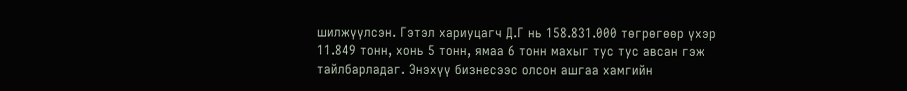шилжүүлсэн. Гэтэл хариуцагч Д.Г нь 158.831.000 төгрөгөөр үхэр 11.849 тонн, хонь 5 тонн, ямаа 6 тонн махыг тус тус авсан гэж тайлбарладаг. Энэхүү бизнесээс олсон ашгаа хамгийн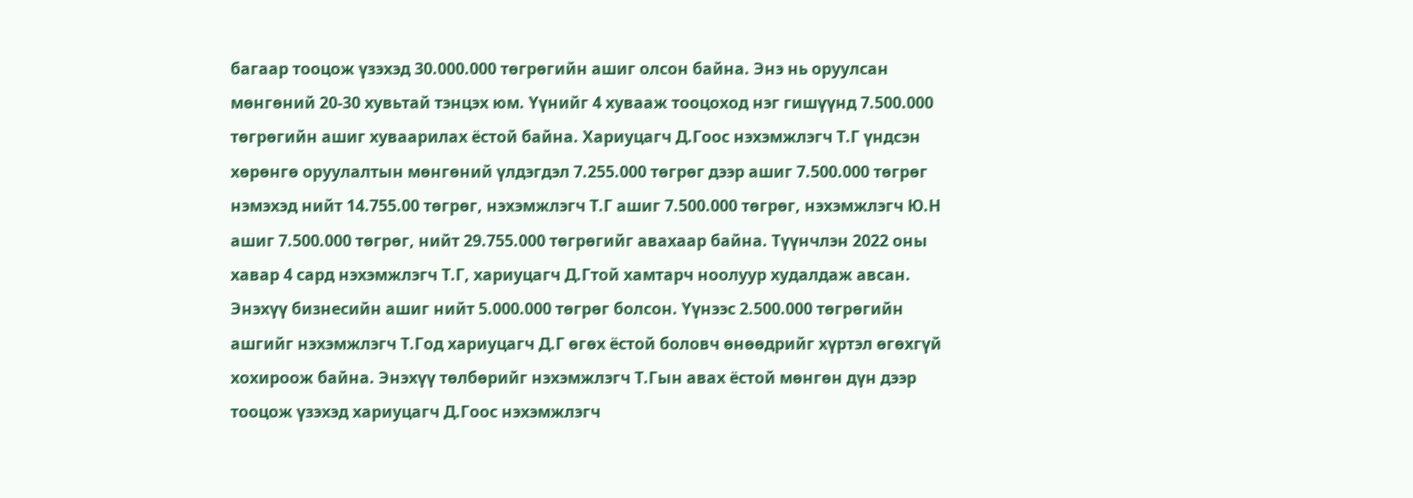багаар тооцож үзэхэд 30.000.000 төгрөгийн ашиг олсон байна. Энэ нь оруулсан мөнгөний 20-30 хувьтай тэнцэх юм. Үүнийг 4 хувааж тооцоход нэг гишүүнд 7.500.000 төгрөгийн ашиг хуваарилах ёстой байна. Хариуцагч Д.Гоос нэхэмжлэгч Т.Г үндсэн хөрөнгө оруулалтын мөнгөний үлдэгдэл 7.255.000 төгрөг дээр ашиг 7.500.000 төгрөг нэмэхэд нийт 14.755.00 төгрөг, нэхэмжлэгч Т.Г ашиг 7.500.000 төгрөг, нэхэмжлэгч Ю.Н ашиг 7.500.000 төгрөг, нийт 29.755.000 төгрөгийг авахаар байна. Түүнчлэн 2022 оны хавар 4 сард нэхэмжлэгч Т.Г, хариуцагч Д.Гтой хамтарч ноолуур худалдаж авсан. Энэхүү бизнесийн ашиг нийт 5.000.000 төгрөг болсон. Үүнээс 2.500.000 төгрөгийн ашгийг нэхэмжлэгч Т.Год хариуцагч Д.Г өгөх ёстой боловч өнөөдрийг хүртэл өгөхгүй хохироож байна. Энэхүү төлбөрийг нэхэмжлэгч Т.Гын авах ёстой мөнгөн дүн дээр тооцож үзэхэд хариуцагч Д.Гоос нэхэмжлэгч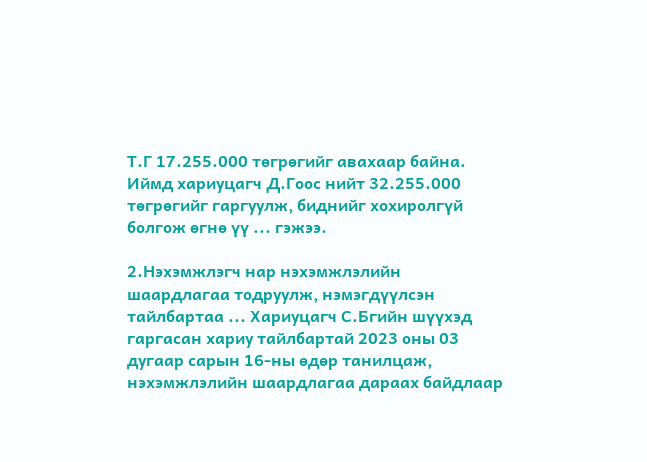Т.Г 17.255.000 төгрөгийг авахаар байна. Иймд хариуцагч Д.Гоос нийт 32.255.000 төгрөгийг гаргуулж, биднийг хохиролгүй болгож өгнө үү ... гэжээ.

2.Нэхэмжлэгч нар нэхэмжлэлийн шаардлагаа тодруулж, нэмэгдүүлсэн тайлбартаа ... Хариуцагч С.Бгийн шүүхэд гаргасан хариу тайлбартай 2023 оны 03 дугаар сарын 16-ны өдөр танилцаж, нэхэмжлэлийн шаардлагаа дараах байдлаар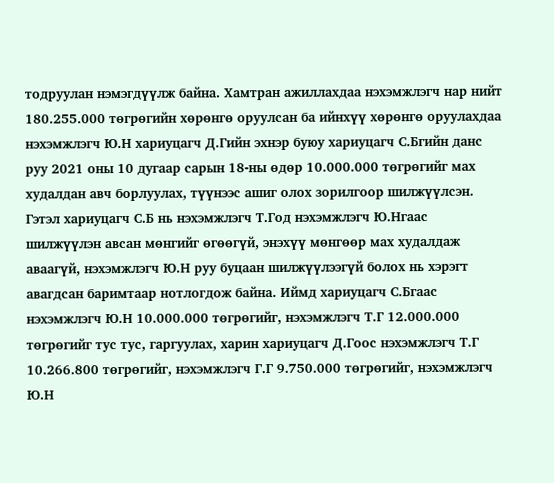тодруулан нэмэгдүүлж байна. Хамтран ажиллахдаа нэхэмжлэгч нар нийт 180.255.000 төгрөгийн хөрөнгө оруулсан ба ийнхүү хөрөнгө оруулахдаа нэхэмжлэгч Ю.Н хариуцагч Д.Гийн эхнэр буюу хариуцагч С.Бгийн данс руу 2021 оны 10 дугаар сарын 18-ны өдөр 10.000.000 төгрөгийг мах худалдан авч борлуулах, түүнээс ашиг олох зорилгоор шилжүүлсэн. Гэтэл хариуцагч С.Б нь нэхэмжлэгч Т.Год нэхэмжлэгч Ю.Нгаас шилжүүлэн авсан мөнгийг өгөөгүй, энэхүү мөнгөөр мах худалдаж аваагүй, нэхэмжлэгч Ю.Н руу буцаан шилжүүлээгүй болох нь хэрэгт авагдсан баримтаар нотлогдож байна. Иймд хариуцагч С.Бгаас нэхэмжлэгч Ю.Н 10.000.000 төгрөгийг, нэхэмжлэгч Т.Г 12.000.000 төгрөгийг тус тус, гаргуулах, харин хариуцагч Д.Гоос нэхэмжлэгч Т.Г 10.266.800 төгрөгийг, нэхэмжлэгч Г.Г 9.750.000 төгрөгийг, нэхэмжлэгч Ю.Н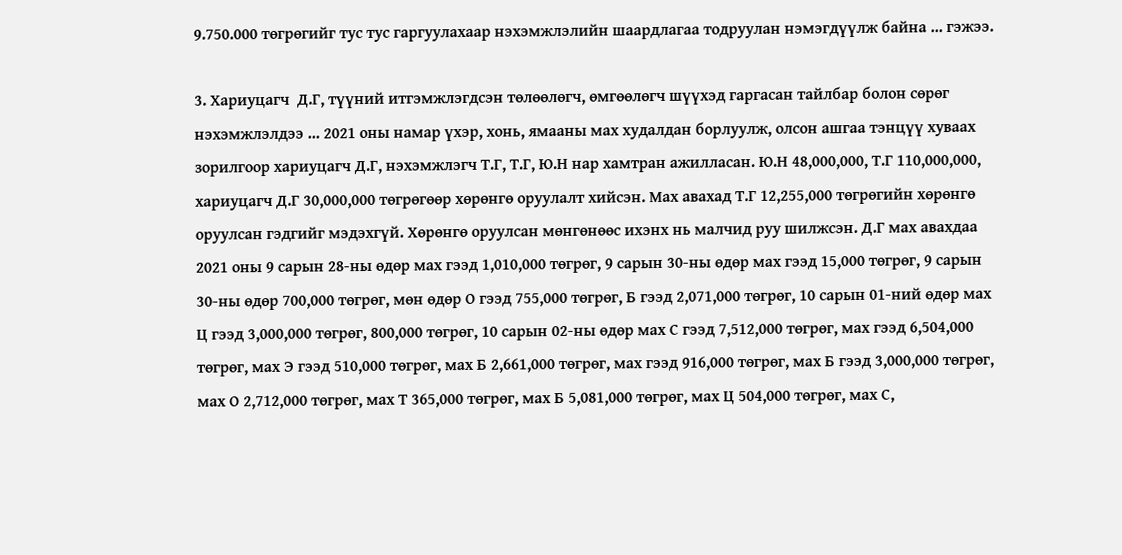9.750.000 төгрөгийг тус тус гаргуулахаар нэхэмжлэлийн шаардлагаа тодруулан нэмэгдүүлж байна ... гэжээ.

3. Хариуцагч  Д.Г, түүний итгэмжлэгдсэн төлөөлөгч, өмгөөлөгч шүүхэд гаргасан тайлбар болон сөрөг нэхэмжлэлдээ ... 2021 оны намар үхэр, хонь, ямааны мах худалдан борлуулж, олсон ашгаа тэнцүү хуваах зорилгоор хариуцагч Д.Г, нэхэмжлэгч Т.Г, Т.Г, Ю.Н нар хамтран ажилласан. Ю.Н 48,000,000, Т.Г 110,000,000, хариуцагч Д.Г 30,000,000 төгрөгөөр хөрөнгө оруулалт хийсэн. Мах авахад Т.Г 12,255,000 төгрөгийн хөрөнгө оруулсан гэдгийг мэдэхгүй. Хөрөнгө оруулсан мөнгөнөөс ихэнх нь малчид руу шилжсэн. Д.Г мах авахдаа 2021 оны 9 сарын 28-ны өдөр мах гээд 1,010,000 төгрөг, 9 сарын 30-ны өдөр мах гээд 15,000 төгрөг, 9 сарын 30-ны өдөр 700,000 төгрөг, мөн өдөр О гээд 755,000 төгрөг, Б гээд 2,071,000 төгрөг, 10 сарын 01-ний өдөр мах Ц гээд 3,000,000 төгрөг, 800,000 төгрөг, 10 сарын 02-ны өдөр мах С гээд 7,512,000 төгрөг, мах гээд 6,504,000 төгрөг, мах Э гээд 510,000 төгрөг, мах Б 2,661,000 төгрөг, мах гээд 916,000 төгрөг, мах Б гээд 3,000,000 төгрөг, мах О 2,712,000 төгрөг, мах Т 365,000 төгрөг, мах Б 5,081,000 төгрөг, мах Ц 504,000 төгрөг, мах С,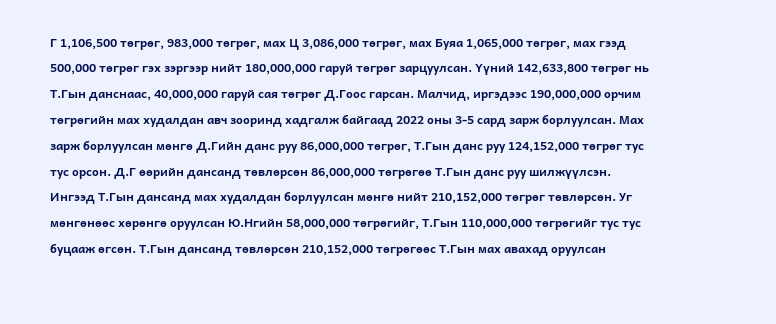Г 1,106,500 төгрөг, 983,000 төгрөг, мах Ц 3,086,000 төгрөг, мах Буяа 1,065,000 төгрөг, мах гээд 500,000 төгрөг гэх зэргээр нийт 180,000,000 гаруй төгрөг зарцуулсан. Үүний 142,633,800 төгрөг нь Т.Гын данснаас, 40,000,000 гаруй сая төгрөг Д.Гоос гарсан. Малчид, иргэдээс 190,000,000 орчим төгрөгийн мах худалдан авч зооринд хадгалж байгаад 2022 оны 3-5 сард зарж борлуулсан. Мах зарж борлуулсан мөнгө Д.Гийн данс руу 86,000,000 төгрөг, Т.Гын данс руу 124,152,000 төгрөг тус тус орсон. Д.Г өөрийн дансанд төвлөрсөн 86,000,000 төгрөгөө Т.Гын данс руу шилжүүлсэн. Ингээд Т.Гын дансанд мах худалдан борлуулсан мөнгө нийт 210,152,000 төгрөг төвлөрсөн. Уг мөнгөнөөс хөрөнгө оруулсан Ю.Нгийн 58,000,000 төгрөгийг, Т.Гын 110,000,000 төгрөгийг тус тус буцааж өгсөн. Т.Гын дансанд төвлөрсөн 210,152,000 төгрөгөөс Т.Гын мах авахад оруулсан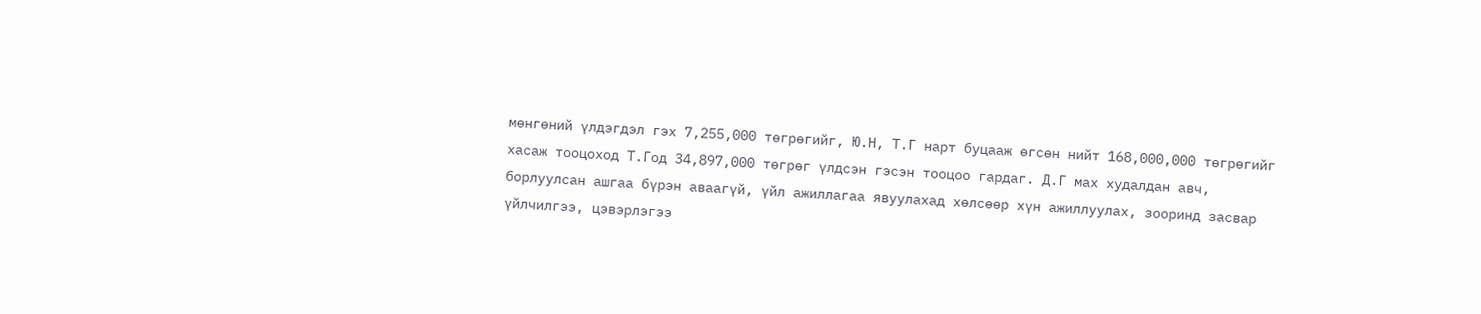мөнгөний үлдэгдэл гэх 7,255,000 төгрөгийг, Ю.Н, Т.Г нарт буцааж өгсөн нийт 168,000,000 төгрөгийг хасаж тооцоход Т.Год 34,897,000 төгрөг үлдсэн гэсэн тооцоо гардаг. Д.Г мах худалдан авч, борлуулсан ашгаа бүрэн аваагүй, үйл ажиллагаа явуулахад хөлсөөр хүн ажиллуулах, зооринд засвар үйлчилгээ, цэвэрлэгээ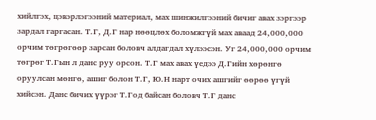хийлгэх, цэвэрлэгээний материал, мах шинжилгээний бичиг авах зэргээр зардал гаргасан. Т.Г, Д.Г нар нөөцлөх боломжгүй мах аваад 24,000,000 орчим төгрөгөөр зарсан боловч алдагдал хүлээсэн. Уг 24,000,000 орчим төгрөг Т.Гын л данс руу орсон. Т.Г мах авах үедээ Д.Гийн хөрөнгө оруулсан мөнгө, ашиг болон Т.Г, Ю.Н нарт очих ашгийг өөрөө үгүй хийсэн. Данс бичих үүрэг Т.Год байсан боловч Т.Г данс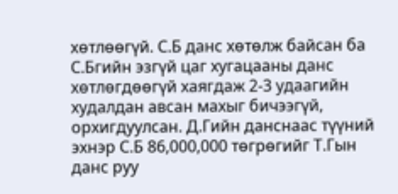хөтлөөгүй. С.Б данс хөтөлж байсан ба С.Бгийн эзгүй цаг хугацааны данс хөтлөгдөөгүй хаягдаж 2-3 удаагийн худалдан авсан махыг бичээгүй, орхигдуулсан. Д.Гийн данснаас түүний эхнэр С.Б 86,000,000 төгрөгийг Т.Гын данс руу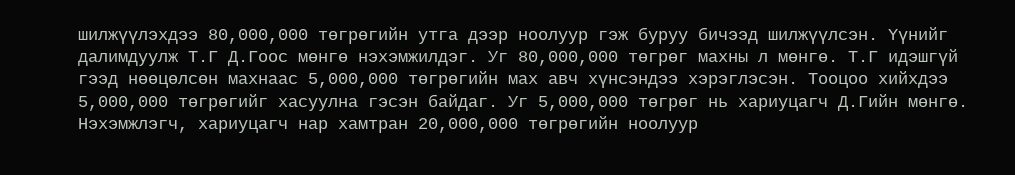шилжүүлэхдээ 80,000,000 төгрөгийн утга дээр ноолуур гэж буруу бичээд шилжүүлсэн. Үүнийг далимдуулж Т.Г Д.Гоос мөнгө нэхэмжилдэг. Уг 80,000,000 төгрөг махны л мөнгө. Т.Г идэшгүй гээд нөөцөлсөн махнаас 5,000,000 төгрөгийн мах авч хүнсэндээ хэрэглэсэн. Тооцоо хийхдээ 5,000,000 төгрөгийг хасуулна гэсэн байдаг. Уг 5,000,000 төгрөг нь хариуцагч Д.Гийн мөнгө. Нэхэмжлэгч, хариуцагч нар хамтран 20,000,000 төгрөгийн ноолуур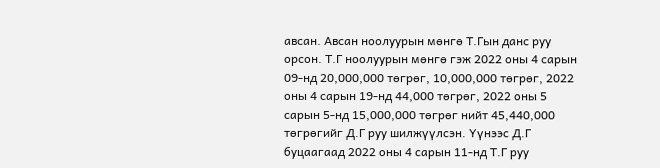авсан. Авсан ноолуурын мөнгө Т.Гын данс руу орсон. Т.Г ноолуурын мөнгө гэж 2022 оны 4 сарын 09-нд 20,000,000 төгрөг, 10,000,000 төгрөг, 2022 оны 4 сарын 19-нд 44,000 төгрөг, 2022 оны 5 сарын 5-нд 15,000,000 төгрөг нийт 45,440,000 төгрөгийг Д.Г руу шилжүүлсэн. Үүнээс Д.Г буцаагаад 2022 оны 4 сарын 11-нд Т.Г руу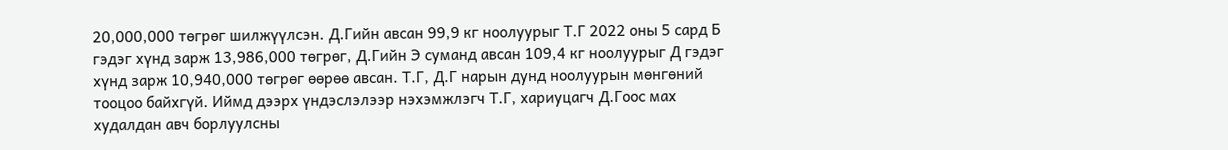20,000,000 төгрөг шилжүүлсэн. Д.Гийн авсан 99,9 кг ноолуурыг Т.Г 2022 оны 5 сард Б гэдэг хүнд зарж 13,986,000 төгрөг, Д.Гийн Э суманд авсан 109,4 кг ноолуурыг Д гэдэг хүнд зарж 10,940,000 төгрөг өөрөө авсан. Т.Г, Д.Г нарын дунд ноолуурын мөнгөний тооцоо байхгүй. Иймд дээрх үндэслэлээр нэхэмжлэгч Т.Г, хариуцагч Д.Гоос мах худалдан авч борлуулсны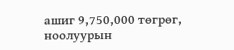ашиг 9,750,000 төгрөг, ноолуурын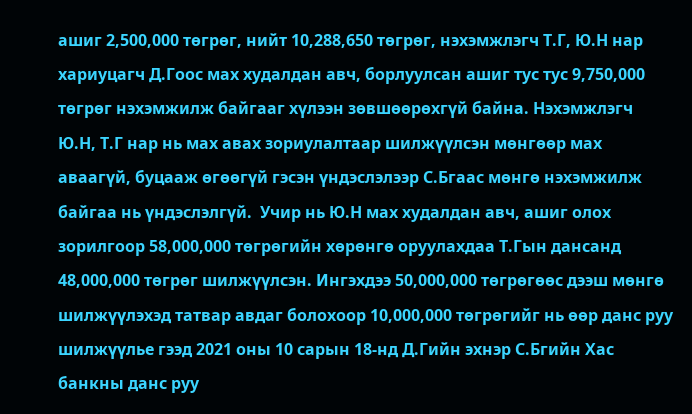ашиг 2,500,000 төгрөг, нийт 10,288,650 төгрөг, нэхэмжлэгч Т.Г, Ю.Н нар хариуцагч Д.Гоос мах худалдан авч, борлуулсан ашиг тус тус 9,750,000 төгрөг нэхэмжилж байгааг хүлээн зөвшөөрөхгүй байна. Нэхэмжлэгч Ю.Н, Т.Г нар нь мах авах зориулалтаар шилжүүлсэн мөнгөөр мах аваагүй, буцааж өгөөгүй гэсэн үндэслэлээр С.Бгаас мөнгө нэхэмжилж байгаа нь үндэслэлгүй.  Учир нь Ю.Н мах худалдан авч, ашиг олох зорилгоор 58,000,000 төгрөгийн хөрөнгө оруулахдаа Т.Гын дансанд 48,000,000 төгрөг шилжүүлсэн. Ингэхдээ 50,000,000 төгрөгөөс дээш мөнгө шилжүүлэхэд татвар авдаг болохоор 10,000,000 төгрөгийг нь өөр данс руу шилжүүлье гээд 2021 оны 10 сарын 18-нд Д.Гийн эхнэр С.Бгийн Хас банкны данс руу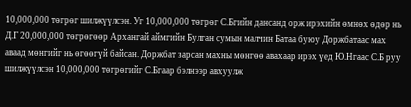10,000,000 төгрөг шилжүүлсэн. Уг 10,000,000 төгрөг С.Бгийн дансанд орж ирэхийн өмнөх өдөр нь Д.Г 20,000,000 төгрөгөөр Архангай аймгийн Булган сумын малчин Батаа буюу Доржбатаас мах аваад мөнгийг нь өгөөгүй байсан. Доржбат зарсан махны мөнгөө авахаар ирэх үед Ю.Нгаас С.Б руу шилжүүлсэн 10,000,000 төгрөгийг С.Бгаар бэлнээр авхуулж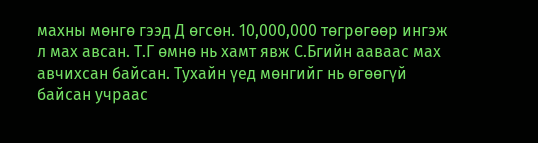махны мөнгө гээд Д өгсөн. 10,000,000 төгрөгөөр ингэж л мах авсан. Т.Г өмнө нь хамт явж С.Бгийн ааваас мах авчихсан байсан. Тухайн үед мөнгийг нь өгөөгүй байсан учраас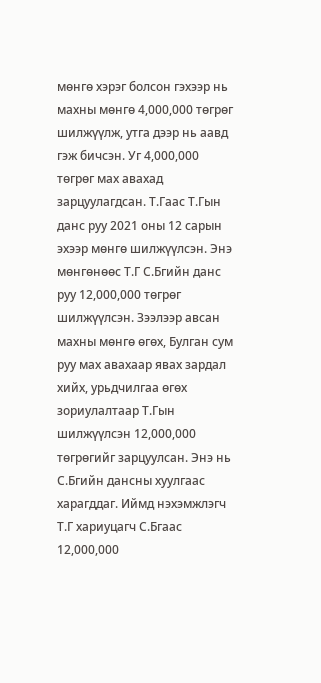мөнгө хэрэг болсон гэхээр нь махны мөнгө 4,000,000 төгрөг шилжүүлж, утга дээр нь аавд гэж бичсэн. Уг 4,000,000 төгрөг мах авахад зарцуулагдсан. Т.Гаас Т.Гын данс руу 2021 оны 12 сарын эхээр мөнгө шилжүүлсэн. Энэ мөнгөнөөс Т.Г С.Бгийн данс руу 12,000,000 төгрөг шилжүүлсэн. Зээлээр авсан махны мөнгө өгөх, Булган сум руу мах авахаар явах зардал хийх, урьдчилгаа өгөх зориулалтаар Т.Гын шилжүүлсэн 12,000,000 төгрөгийг зарцуулсан. Энэ нь С.Бгийн дансны хуулгаас харагддаг. Иймд нэхэмжлэгч Т.Г хариуцагч С.Бгаас 12,000,000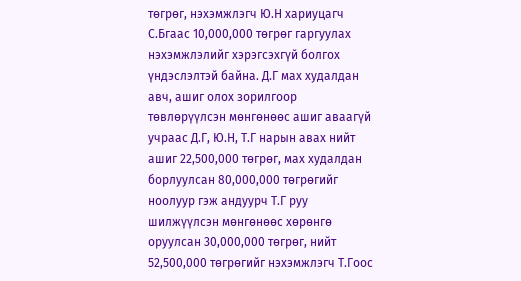төгрөг, нэхэмжлэгч Ю.Н хариуцагч С.Бгаас 10,000,000 төгрөг гаргуулах нэхэмжлэлийг хэрэгсэхгүй болгох үндэслэлтэй байна. Д.Г мах худалдан авч, ашиг олох зорилгоор төвлөрүүлсэн мөнгөнөөс ашиг аваагүй учраас Д.Г, Ю.Н, Т.Г нарын авах нийт ашиг 22,500,000 төгрөг, мах худалдан борлуулсан 80,000,000 төгрөгийг ноолуур гэж андуурч Т.Г руу шилжүүлсэн мөнгөнөөс хөрөнгө оруулсан 30,000,000 төгрөг, нийт 52,500,000 төгрөгийг нэхэмжлэгч Т.Гоос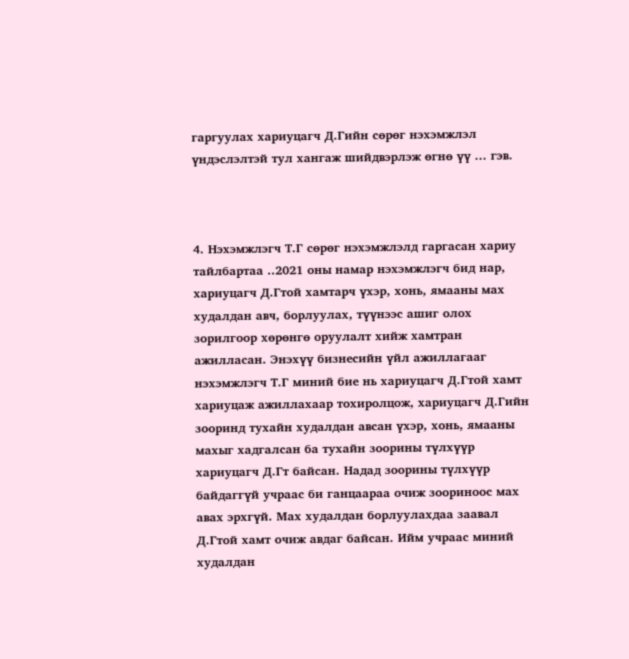гаргуулах хариуцагч Д.Гийн сөрөг нэхэмжлэл үндэслэлтэй тул хангаж шийдвэрлэж өгнө үү ... гэв.



4. Нэхэмжлэгч Т.Г сөрөг нэхэмжлэлд гаргасан хариу тайлбартаа ..2021 оны намар нэхэмжлэгч бид нар, хариуцагч Д.Гтой хамтарч үхэр, хонь, ямааны мах худалдан авч, борлуулах, түүнээс ашиг олох зорилгоор хөрөнгө оруулалт хийж хамтран ажилласан. Энэхүү бизнесийн үйл ажиллагааг нэхэмжлэгч Т.Г миний бие нь хариуцагч Д.Гтой хамт хариуцаж ажиллахаар тохиролцож, хариуцагч Д.Гийн зооринд тухайн худалдан авсан үхэр, хонь, ямааны махыг хадгалсан ба тухайн зоорины түлхүүр хариуцагч Д.Гт байсан. Надад зоорины түлхүүр байдаггүй учраас би ганцаараа очиж зоориноос мах авах эрхгүй. Мах худалдан борлуулахдаа заавал Д.Гтой хамт очиж авдаг байсан. Ийм учраас миний худалдан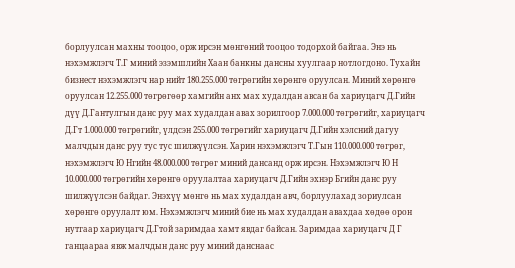борлуулсан махны тооцоо, орж ирсэн мөнгөний тооцоо тодорхой байгаа. Энэ нь нэхэмжлэгч Т.Г миний эзэмшлийн Хаан банкны дансны хуулгаар нотлогдоно. Тухайн бизнест нэхэмжлэгч нар нийт 180.255.000 төгрөгийн хөрөнгө оруулсан. Миний хөрөнгө оруулсан 12.255.000 төгрөгөөр хамгийн анх мах худалдан авсан ба хариуцагч Д.Гийн дүү Д.Гантулгын данс руу мах худалдан авах зорилгоор 7.000.000 төгрөгийг, хариуцагч Д.Гт 1.000.000 төгрөгийг, үлдсэн 255.000 төгрөгийг хариуцагч Д.Гийн хэлсний дагуу малчдын данс руу тус тус шилжүүлсэн. Харин нэхэмжлэгч Т.Гын 110.000.000 төгрөг, нэхэмжлэгч Ю Нгийн 48.000.000 төгрөг миний дансанд орж ирсэн. Нэхэмжлэгч Ю Н 10.000.000 төгрөгийн хөрөнгө оруулалтаа хариуцагч Д.Гийн эхнэр Бгийн данс руу шилжүүлсэн байдаг. Энэхүү мөнгө нь мах худалдан авч, борлуулахад зориулсан хөрөнгө оруулалт юм. Нэхэмжлэгч миний бие нь мах худалдан авахдаа хөдөө орон нутгаар хариуцагч Д.Гтой заримдаа хамт явдаг байсан. Заримдаа хариуцагч Д Г ганцаараа явж малчдын данс руу миний данснаас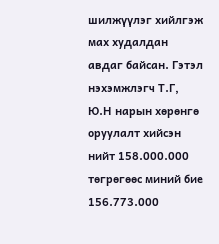шилжүүлэг хийлгэж мах худалдан авдаг байсан. Гэтэл нэхэмжлэгч Т.Г, Ю.Н нарын хөрөнгө оруулалт хийсэн нийт 158.000.000 төгрөгөөс миний бие 156.773.000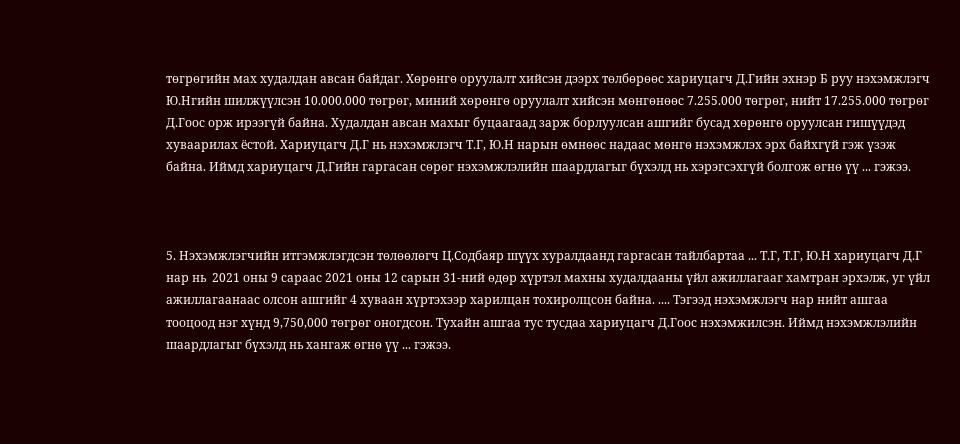төгрөгийн мах худалдан авсан байдаг. Хөрөнгө оруулалт хийсэн дээрх төлбөрөөс хариуцагч Д.Гийн эхнэр Б руу нэхэмжлэгч Ю.Нгийн шилжүүлсэн 10.000.000 төгрөг, миний хөрөнгө оруулалт хийсэн мөнгөнөөс 7.255.000 төгрөг, нийт 17.255.000 төгрөг Д.Гоос орж ирээгүй байна. Худалдан авсан махыг буцаагаад зарж борлуулсан ашгийг бусад хөрөнгө оруулсан гишүүдэд хуваарилах ёстой. Хариуцагч Д.Г нь нэхэмжлэгч Т.Г, Ю.Н нарын өмнөөс надаас мөнгө нэхэмжлэх эрх байхгүй гэж үзэж байна. Иймд хариуцагч Д.Гийн гаргасан сөрөг нэхэмжлэлийн шаардлагыг бүхэлд нь хэрэгсэхгүй болгож өгнө үү ... гэжээ.



5. Нэхэмжлэгчийн итгэмжлэгдсэн төлөөлөгч Ц.Содбаяр шүүх хуралдаанд гаргасан тайлбартаа ... Т.Г, Т.Г, Ю.Н хариуцагч Д.Г нар нь  2021 оны 9 сараас 2021 оны 12 сарын 31-ний өдөр хүртэл махны худалдааны үйл ажиллагааг хамтран эрхэлж, уг үйл ажиллагаанаас олсон ашгийг 4 хуваан хүртэхээр харилцан тохиролцсон байна. .... Тэгээд нэхэмжлэгч нар нийт ашгаа тооцоод нэг хүнд 9,750,000 төгрөг оногдсон. Тухайн ашгаа тус тусдаа хариуцагч Д.Гоос нэхэмжилсэн. Иймд нэхэмжлэлийн шаардлагыг бүхэлд нь хангаж өгнө үү ... гэжээ.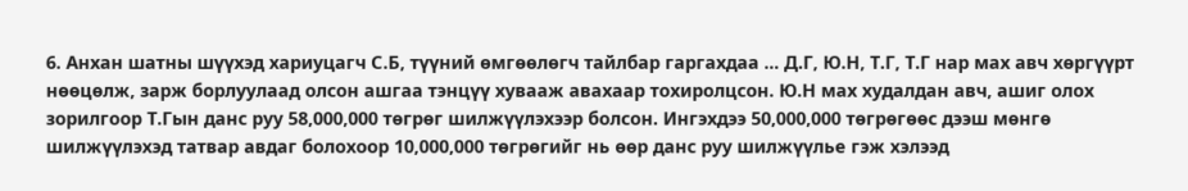6. Анхан шатны шүүхэд хариуцагч С.Б, түүний өмгөөлөгч тайлбар гаргахдаа ... Д.Г, Ю.Н, Т.Г, Т.Г нар мах авч хөргүүрт нөөцөлж, зарж борлуулаад олсон ашгаа тэнцүү хувааж авахаар тохиролцсон. Ю.Н мах худалдан авч, ашиг олох зорилгоор Т.Гын данс руу 58,000,000 төгрөг шилжүүлэхээр болсон. Ингэхдээ 50,000,000 төгрөгөөс дээш мөнгө шилжүүлэхэд татвар авдаг болохоор 10,000,000 төгрөгийг нь өөр данс руу шилжүүлье гэж хэлээд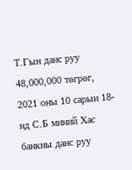Т.Гын данс руу 48,000,000 төгрөг,  2021 оны 10 сарын 18-нд С.Б миний Хас банкны данс руу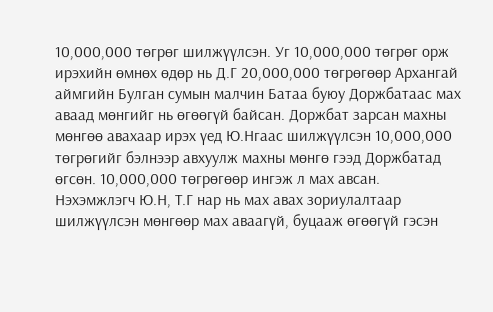10,000,000 төгрөг шилжүүлсэн. Уг 10,000,000 төгрөг орж ирэхийн өмнөх өдөр нь Д.Г 20,000,000 төгрөгөөр Архангай аймгийн Булган сумын малчин Батаа буюу Доржбатаас мах аваад мөнгийг нь өгөөгүй байсан. Доржбат зарсан махны мөнгөө авахаар ирэх үед Ю.Нгаас шилжүүлсэн 10,000,000 төгрөгийг бэлнээр авхуулж махны мөнгө гээд Доржбатад өгсөн. 10,000,000 төгрөгөөр ингэж л мах авсан. Нэхэмжлэгч Ю.Н, Т.Г нар нь мах авах зориулалтаар шилжүүлсэн мөнгөөр мах аваагүй, буцааж өгөөгүй гэсэн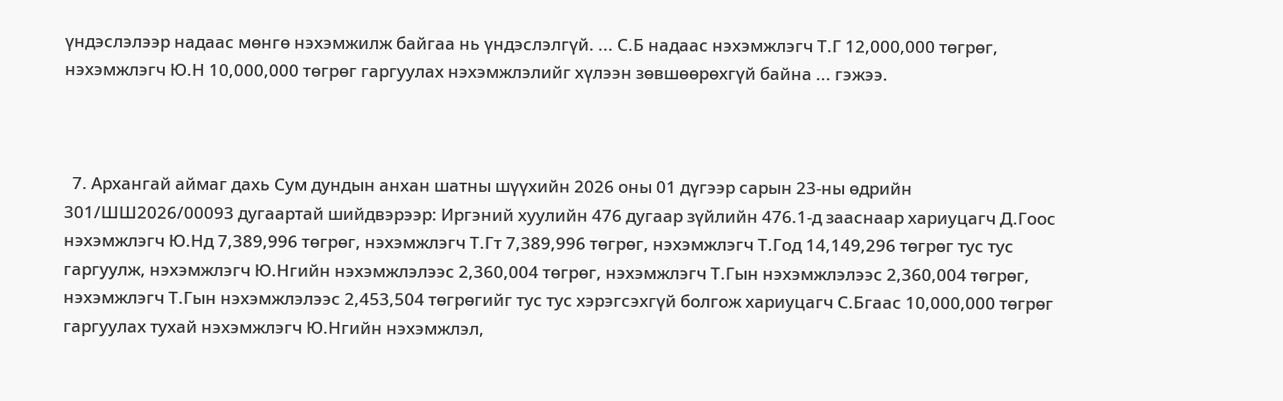үндэслэлээр надаас мөнгө нэхэмжилж байгаа нь үндэслэлгүй. ... С.Б надаас нэхэмжлэгч Т.Г 12,000,000 төгрөг, нэхэмжлэгч Ю.Н 10,000,000 төгрөг гаргуулах нэхэмжлэлийг хүлээн зөвшөөрөхгүй байна ... гэжээ.



  7. Архангай аймаг дахь Сум дундын анхан шатны шүүхийн 2026 оны 01 дүгээр сарын 23-ны өдрийн 301/ШШ2026/00093 дугаартай шийдвэрээр: Иргэний хуулийн 476 дугаар зүйлийн 476.1-д зааснаар хариуцагч Д.Гоос нэхэмжлэгч Ю.Нд 7,389,996 төгрөг, нэхэмжлэгч Т.Гт 7,389,996 төгрөг, нэхэмжлэгч Т.Год 14,149,296 төгрөг тус тус гаргуулж, нэхэмжлэгч Ю.Нгийн нэхэмжлэлээс 2,360,004 төгрөг, нэхэмжлэгч Т.Гын нэхэмжлэлээс 2,360,004 төгрөг, нэхэмжлэгч Т.Гын нэхэмжлэлээс 2,453,504 төгрөгийг тус тус хэрэгсэхгүй болгож хариуцагч С.Бгаас 10,000,000 төгрөг гаргуулах тухай нэхэмжлэгч Ю.Нгийн нэхэмжлэл,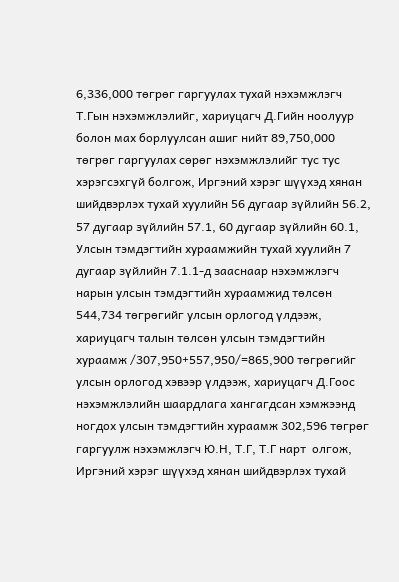6,336,000 төгрөг гаргуулах тухай нэхэмжлэгч Т.Гын нэхэмжлэлийг, хариуцагч Д.Гийн ноолуур болон мах борлуулсан ашиг нийт 89,750,000 төгрөг гаргуулах сөрөг нэхэмжлэлийг тус тус хэрэгсэхгүй болгож, Иргэний хэрэг шүүхэд хянан шийдвэрлэх тухай хуулийн 56 дугаар зүйлийн 56.2, 57 дугаар зүйлийн 57.1, 60 дугаар зүйлийн 60.1, Улсын тэмдэгтийн хураамжийн тухай хуулийн 7 дугаар зүйлийн 7.1.1-д зааснаар нэхэмжлэгч нарын улсын тэмдэгтийн хураамжид төлсөн 544,734 төгрөгийг улсын орлогод үлдээж, хариуцагч талын төлсөн улсын тэмдэгтийн хураамж /307,950+557,950/=865,900 төгрөгийг улсын орлогод хэвээр үлдээж, хариуцагч Д.Гоос нэхэмжлэлийн шаардлага хангагдсан хэмжээнд ногдох улсын тэмдэгтийн хураамж 302,596 төгрөг гаргуулж нэхэмжлэгч Ю.Н, Т.Г, Т.Г нарт  олгож, Иргэний хэрэг шүүхэд хянан шийдвэрлэх тухай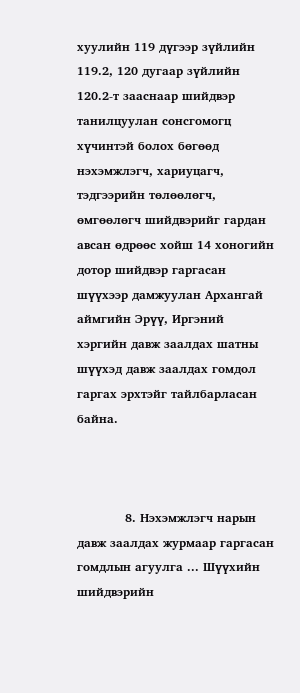хуулийн 119 дүгээр зүйлийн 119.2, 120 дугаар зүйлийн 120.2-т зааснаар шийдвэр танилцуулан сонсгомогц хүчинтэй болох бөгөөд нэхэмжлэгч, хариуцагч, тэдгээрийн төлөөлөгч, өмгөөлөгч шийдвэрийг гардан авсан өдрөөс хойш 14 хоногийн дотор шийдвэр гаргасан шүүхээр дамжуулан Архангай аймгийн Эрүү, Иргэний хэргийн давж заалдах шатны шүүхэд давж заалдах гомдол гаргах эрхтэйг тайлбарласан байна.



            8. Нэхэмжлэгч нарын давж заалдах журмаар гаргасан гомдлын агуулга ... Шүүхийн шийдвэрийн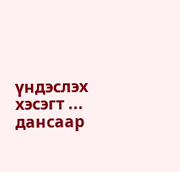үндэслэх хэсэгт ... дансаар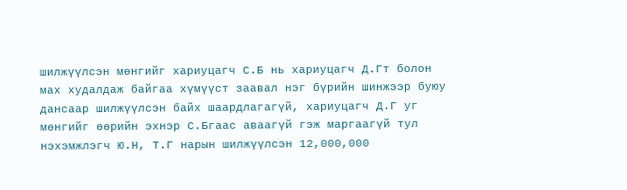шилжүүлсэн мөнгийг хариуцагч С.Б нь хариуцагч Д.Гт болон мах худалдаж байгаа хүмүүст заавал нэг бүрийн шинжээр буюу дансаар шилжүүлсэн байх шаардлагагүй, хариуцагч Д.Г уг мөнгийг өөрийн эхнэр С.Бгаас аваагүй гэж маргаагүй тул нэхэмжлэгч Ю.Н, Т.Г нарын шилжүүлсэн 12,000,000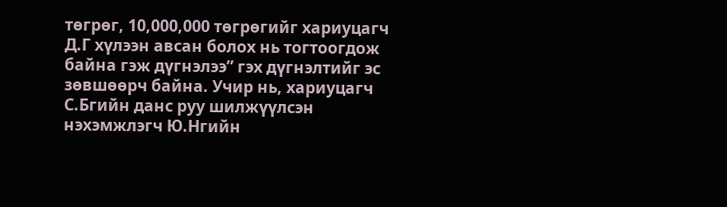төгрөг, 10,000,000 төгрөгийг хариуцагч Д.Г хүлээн авсан болох нь тогтоогдож байна гэж дүгнэлээ” гэх дүгнэлтийг эс зөвшөөрч байна. Учир нь, хариуцагч С.Бгийн данс руу шилжүүлсэн нэхэмжлэгч Ю.Нгийн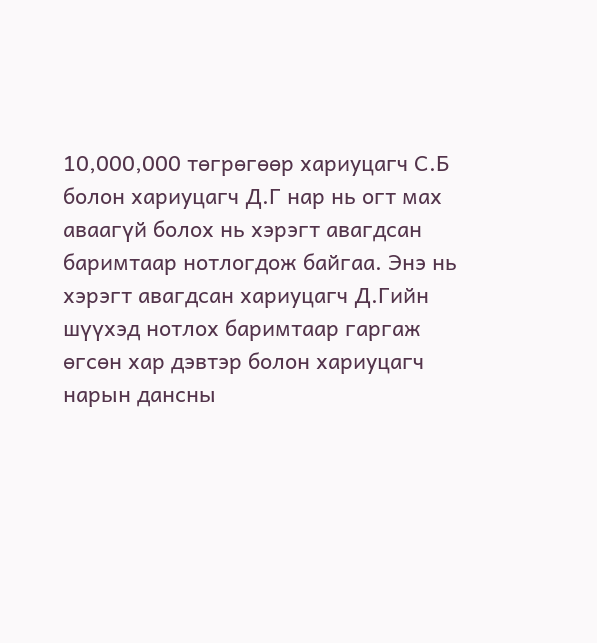10,000,000 төгрөгөөр хариуцагч С.Б болон хариуцагч Д.Г нар нь огт мах аваагүй болох нь хэрэгт авагдсан баримтаар нотлогдож байгаа. Энэ нь хэрэгт авагдсан хариуцагч Д.Гийн шүүхэд нотлох баримтаар гаргаж өгсөн хар дэвтэр болон хариуцагч нарын дансны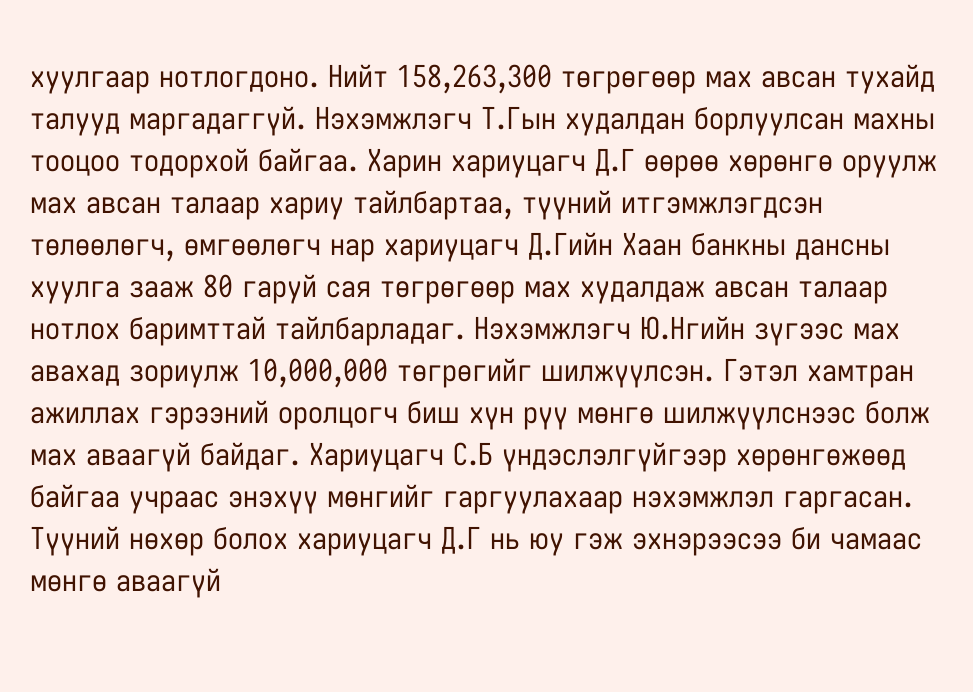хуулгаар нотлогдоно. Нийт 158,263,300 төгрөгөөр мах авсан тухайд талууд маргадаггүй. Нэхэмжлэгч Т.Гын худалдан борлуулсан махны тооцоо тодорхой байгаа. Харин хариуцагч Д.Г өөрөө хөрөнгө оруулж мах авсан талаар хариу тайлбартаа, түүний итгэмжлэгдсэн төлөөлөгч, өмгөөлөгч нар хариуцагч Д.Гийн Хаан банкны дансны хуулга зааж 80 гаруй сая төгрөгөөр мах худалдаж авсан талаар нотлох баримттай тайлбарладаг. Нэхэмжлэгч Ю.Нгийн зүгээс мах авахад зориулж 10,000,000 төгрөгийг шилжүүлсэн. Гэтэл хамтран ажиллах гэрээний оролцогч биш хүн рүү мөнгө шилжүүлснээс болж мах аваагүй байдаг. Хариуцагч С.Б үндэслэлгүйгээр хөрөнгөжөөд байгаа учраас энэхүү мөнгийг гаргуулахаар нэхэмжлэл гаргасан. Түүний нөхөр болох хариуцагч Д.Г нь юу гэж эхнэрээсээ би чамаас мөнгө аваагүй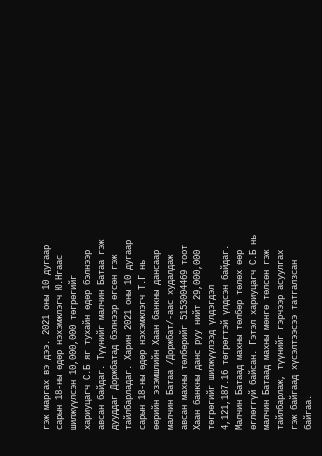гэж маргах вэ дээ. 2021 оны 10 дугаар сарын 18-ны өдөр нэхэмжлэгч Ю.Нгаас шилжүүлсэн 10,000,000 төгрөгийг хариуцагч С.Б яг тухайн өдөр бэлнээр авсан байдаг. Түүнийг малчин Батаа гэж дууддаг Доржбатад бэлнээр өгсөн гэж тайлбарладаг. Харин 2021 оны 10 дугаар сарын 18-ны өдөр нэхэмжлэгч Т.Г нь өөрийн эзэмшлийн Хаан банкны дансаар малчин Батаа /Доржбат/-аас худалдаж авсан махны төлбөрийг 5153004469 тоот Хаан банкны данс руу нийт 29,000,000 төгрөгийг шилжүүлээд үлдэгдэл 4,121,187.16 төгрөгтэй үлдсэн байдаг. Малчин Батаад махны төлбөр төлөх өөр өглөггүй байсан. Гэтэл хариуцагч С.Б нь малчин Батаад махны мөнгө төлсөн гэж тайлбарлаж, түүнийг гэрчээр асуулгах гэж байгаад хүсэлтээсээ татгалзсан байгаа.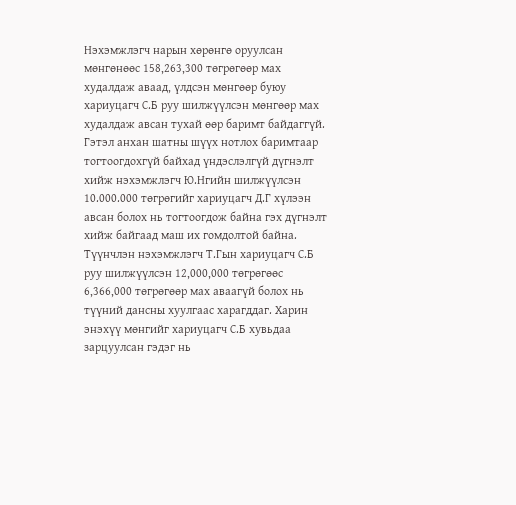Нэхэмжлэгч нарын хөрөнгө оруулсан мөнгөнөөс 158,263,300 төгрөгөөр мах худалдаж аваад, үлдсэн мөнгөөр буюу хариуцагч С.Б руу шилжүүлсэн мөнгөөр мах худалдаж авсан тухай өөр баримт байдаггүй. Гэтэл анхан шатны шүүх нотлох баримтаар тогтоогдохгүй байхад үндэслэлгүй дүгнэлт хийж нэхэмжлэгч Ю.Нгийн шилжүүлсэн 10.000.000 төгрөгийг хариуцагч Д.Г хүлээн авсан болох нь тогтоогдож байна гэх дүгнэлт хийж байгаад маш их гомдолтой байна. Түүнчлэн нэхэмжлэгч Т.Гын хариуцагч С.Б руу шилжүүлсэн 12,000,000 төгрөгөөс 6,366,000 төгрөгөөр мах аваагүй болох нь түүний дансны хуулгаас харагддаг. Харин энэхүү мөнгийг хариуцагч С.Б хувьдаа зарцуулсан гэдэг нь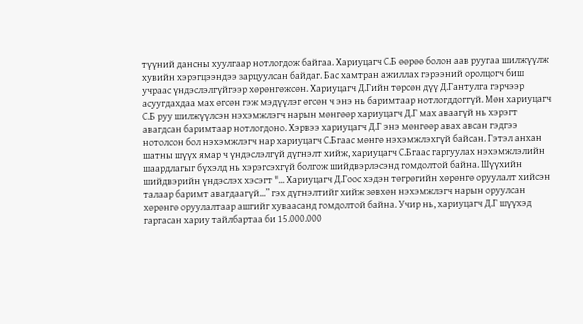түүний дансны хуулгаар нотлогдож байгаа. Хариуцагч С.Б өөрөө болон аав руугаа шилжүүлж хувийн хэрэгцээндээ зарцуулсан байдаг. Бас хамтран ажиллах гэрээний оролцогч биш учраас үндэслэлгүйгээр хөрөнгөжсөн. Хариуцагч Д.Гийн төрсөн дүү Д.Гантулга гэрчээр асуугдахдаа мах өгсөн гэж мэдүүлэг өгсөн ч энэ нь баримтаар нотлогддоггүй. Мөн хариуцагч С.Б руу шилжүүлсэн нэхэмжлэгч нарын мөнгөөр хариуцагч Д.Г мах аваагүй нь хэрэгт авагдсан баримтаар нотлогдоно. Хэрвээ хариуцагч Д.Г энэ мөнгөөр авах авсан гэдгээ нотолсон бол нэхэмжлэгч нар хариуцагч С.Бгаас мөнгө нэхэмжлэхгүй байсан. Гэтэл анхан шатны шүүх ямар ч үндэслэлгүй дүгнэлт хийж, хариуцагч С.Бгаас гаргуулах нэхэмжлэлийн шаардлагыг бүхэлд нь хэрэгсэхгүй болгож шийдвэрлэсэнд гомдолтой байна. Шүүхийн шийдвэрийн үндэслэх хэсэгт "... Хариуцагч Д.Гоос хэдэн төгрөгийн хөрөнгө оруулалт хийсэн талаар баримт авагдаагүй...” гэх дүгнэлтийг хийж зөвхөн нэхэмжлэгч нарын оруулсан хөрөнгө оруулалтаар ашгийг хуваасанд гомдолтой байна. Учир нь, хариуцагч Д.Г шүүхэд гаргасан хариу тайлбартаа би 15.000.000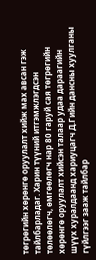төгрөгийн хөрөнгө оруулалт хийж мах авсан гэж тайлбарладаг. Харин түүний итгэмжлэгдсэн төлөөлөгч, өмгөөлөгч нар 80 гаруй сая төгрөгийн хөрөнгө оруулалт хийсэн талаар удаа дараагийн шүүх хуралдаанд хариуцагч Д.Гийн дансны хуулганы гүйлгээг зааж тайлбар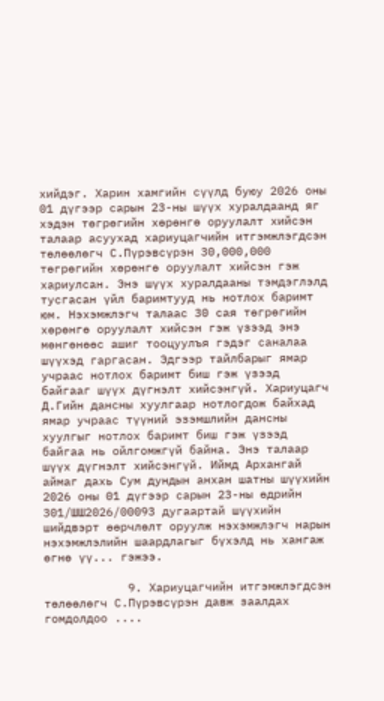хийдэг. Харин хамгийн сүүлд буюу 2026 оны 01 дүгээр сарын 23-ны шүүх хуралдаанд яг хэдэн төгрөгийн хөрөнгө оруулалт хийсэн талаар асуухад хариуцагчийн итгэмжлэгдсэн төлөөлөгч С.Пүрэвсүрэн 30,000,000 төгрөгийн хөрөнгө оруулалт хийсэн гэж хариулсан. Энэ шүүх хуралдааны тэмдэглэлд тусгасан үйл баримтууд нь нотлох баримт юм. Нэхэмжлэгч талаас 30 сая төгрөгийн хөрөнгө оруулалт хийсэн гэж үзээд энэ мөнгөнөөс ашиг тооцуулъя гэдэг саналаа шүүхэд гаргасан. Эдгээр тайлбарыг ямар учраас нотлох баримт биш гэж үзээд байгааг шүүх дүгнэлт хийсэнгүй. Хариуцагч Д.Гийн дансны хуулгаар нотлогдож байхад ямар учраас түүний эзэмшлийн дансны хуулгыг нотлох баримт биш гэж үзээд байгаа нь ойлгомжгүй байна. Энэ талаар шүүх дүгнэлт хийсэнгүй. Иймд Архангай аймаг дахь Сум дундын анхан шатны шүүхийн 2026 оны 01 дүгээр сарын 23-ны өдрийн 301/ШШ2026/00093 дугаартай шүүхийн шийдвэрт өөрчлөлт оруулж нэхэмжлэгч нарын нэхэмжлэлийн шаардлагыг бүхэлд нь хангаж өгнө үү... гэжээ.

            9. Хариуцагчийн итгэмжлэгдсэн төлөөлөгч С.Пүрэвсүрэн давж заалдах гомдолдоо ....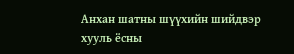Анхан шатны шүүхийн шийдвэр хууль ёсны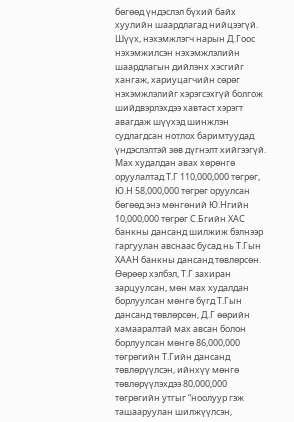бөгөөд үндэслэл бүхий байх хуулийн шаардлагад нийцээгүй. Шүүх, нэхэмжлэгч нарын Д.Гоос нэхэмжилсэн нэхэмжлэлийн шаардлагын дийлэнх хэсгийг хангаж, хариуцагчийн сөрөг нэхэмжлэлийг хэрэгсэхгүй болгож шийдвэрлэхдээ хавтаст хэрэгт авагдаж шүүхэд шинжлэн судлагдсан нотлох баримтуудад үндэслэлтэй зөв дүгнэлт хийгээгүй. Мах худалдан авах хөрөнгө оруулалтад Т.Г 110,000,000 төгрөг, Ю.Н 58,000,000 төгрөг оруулсан бөгөөд энэ мөнгөний Ю.Нгийн 10,000,000 төгрөг С.Бгийн ХАС банкны дансанд шилжиж бэлнээр гаргуулан авснаас бусад нь Т.Гын ХААН банкны дансанд төвлөрсөн. Өөрөөр хэлбэл, Т.Г захиран зарцуулсан, мөн мах худалдан борлуулсан мөнгө бүгд Т.Гын дансанд төвлөрсөн, Д.Г өөрийн хамааралтай мах авсан болон борлуулсан мөнгө 86,000,000 төгрөгийн Т.Гийн дансанд төвлөрүүлсэн, ийнхүү мөнгө төвлөрүүлэхдээ 80,000,000 төгрөгийн утгыг “ноолуур гэж ташааруулан шилжүүлсэн,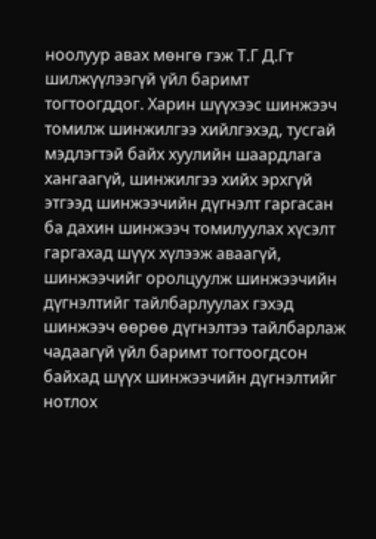ноолуур авах мөнгө гэж Т.Г Д.Гт шилжүүлээгүй үйл баримт тогтоогддог. Харин шүүхээс шинжээч томилж шинжилгээ хийлгэхэд, тусгай мэдлэгтэй байх хуулийн шаардлага хангаагүй, шинжилгээ хийх эрхгүй этгээд шинжээчийн дүгнэлт гаргасан ба дахин шинжээч томилуулах хүсэлт гаргахад шүүх хүлээж аваагүй, шинжээчийг оролцуулж шинжээчийн дүгнэлтийг тайлбарлуулах гэхэд шинжээч өөрөө дүгнэлтээ тайлбарлаж чадаагүй үйл баримт тогтоогдсон байхад шүүх шинжээчийн дүгнэлтийг нотлох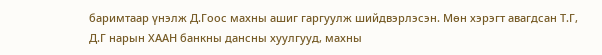баримтаар үнэлж Д.Гоос махны ашиг гаргуулж шийдвэрлэсэн. Мөн хэрэгт авагдсан Т.Г, Д.Г нарын ХААН банкны дансны хуулгууд, махны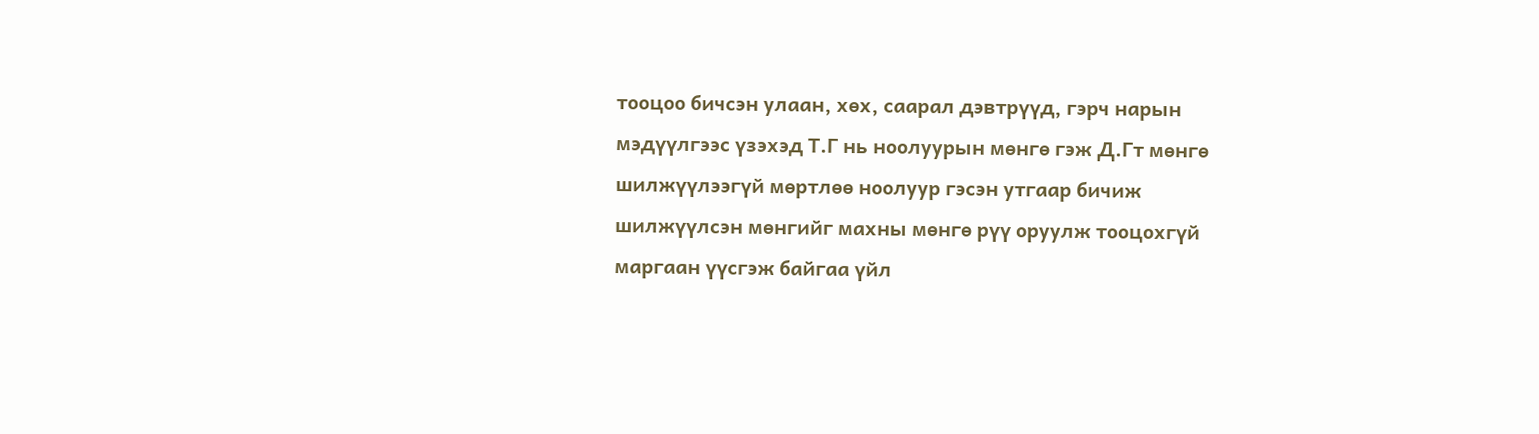тооцоо бичсэн улаан, хөх, саарал дэвтрүүд, гэрч нарын мэдүүлгээс үзэхэд Т.Г нь ноолуурын мөнгө гэж Д.Гт мөнгө шилжүүлээгүй мөртлөө ноолуур гэсэн утгаар бичиж шилжүүлсэн мөнгийг махны мөнгө рүү оруулж тооцохгүй маргаан үүсгэж байгаа үйл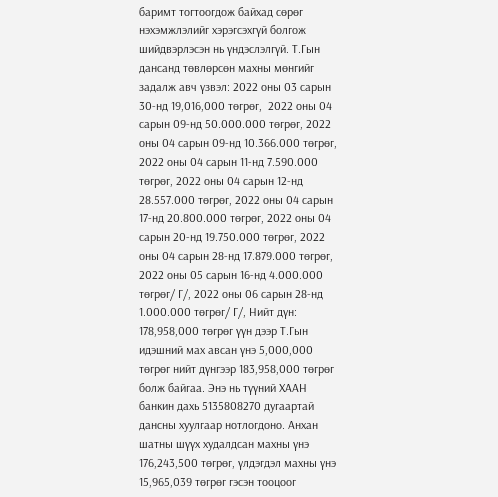баримт тогтоогдож байхад сөрөг нэхэмжлэлийг хэрэгсэхгүй болгож шийдвэрлэсэн нь үндэслэлгүй. Т.Гын дансанд төвлөрсөн махны мөнгийг задалж авч үзвэл: 2022 оны 03 сарын 30-нд 19,016,000 төгрөг,  2022 оны 04 сарын 09-нд 50.000.000 төгрөг, 2022 оны 04 сарын 09-нд 10.366.000 төгрөг, 2022 оны 04 сарын 11-нд 7.590.000 төгрөг, 2022 оны 04 сарын 12-нд 28.557.000 төгрөг, 2022 оны 04 сарын 17-нд 20.800.000 төгрөг, 2022 оны 04 сарын 20-нд 19.750.000 төгрөг, 2022 оны 04 сарын 28-нд 17.879.000 төгрөг, 2022 оны 05 сарын 16-нд 4.000.000 төгрөг/ Г/, 2022 оны 06 сарын 28-нд 1.000.000 төгрөг/ Г/, Нийт дүн: 178,958,000 төгрөг үүн дээр Т.Гын идэшний мах авсан үнэ 5,000,000 төгрөг нийт дүнгээр 183,958,000 төгрөг болж байгаа. Энэ нь түүний ХААН банкин дахь 5135808270 дугаартай дансны хуулгаар нотлогдоно. Анхан шатны шүүх худалдсан махны үнэ 176,243,500 төгрөг, үлдэгдэл махны үнэ 15,965,039 төгрөг гэсэн тооцоог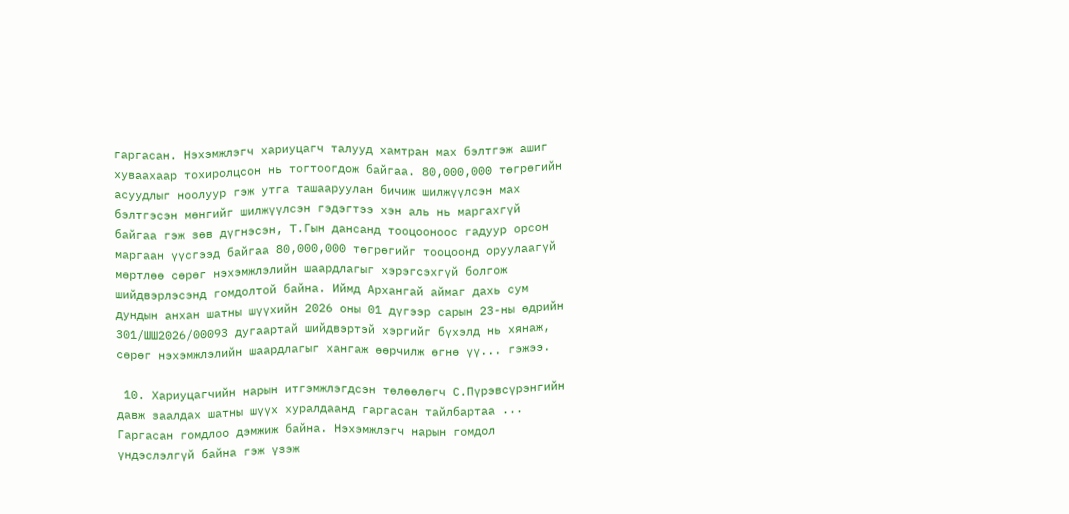гаргасан. Нэхэмжлэгч хариуцагч талууд хамтран мах бэлтгэж ашиг хуваахаар тохиролцсон нь тогтоогдож байгаа. 80,000,000 төгрөгийн асуудлыг ноолуур гэж утга ташааруулан бичиж шилжүүлсэн мах бэлтгэсэн мөнгийг шилжүүлсэн гэдэгтээ хэн аль нь маргахгүй байгаа гэж зөв дүгнэсэн, Т.Гын дансанд тооцооноос гадуур орсон маргаан үүсгээд байгаа 80,000,000 төгрөгийг тооцоонд оруулаагүй мөртлөө сөрөг нэхэмжлэлийн шаардлагыг хэрэгсэхгүй болгож шийдвэрлэсэнд гомдолтой байна. Иймд Архангай аймаг дахь сум дундын анхан шатны шүүхийн 2026 оны 01 дүгээр сарын 23-ны өдрийн 301/ШШ2026/00093 дугаартай шийдвэртэй хэргийг бүхэлд нь хянаж, сөрөг нэхэмжлэлийн шаардлагыг хангаж өөрчилж өгнө үү... гэжээ.

 10. Хариуцагчийн нарын итгэмжлэгдсэн төлөөлөгч С.Пүрэвсүрэнгийн давж заалдах шатны шүүх хуралдаанд гаргасан тайлбартаа ... Гаргасан гомдлоо дэмжиж байна. Нэхэмжлэгч нарын гомдол үндэслэлгүй байна гэж үзэж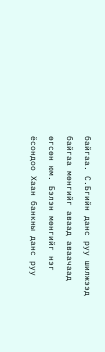байгаа. С.Бгийн данс руу шилжээд байгаа мөнгийг аваад аваачаад өгсөн юм. Бэлэн мөнгийг нэг ёсондоо Хаан банкны данс руу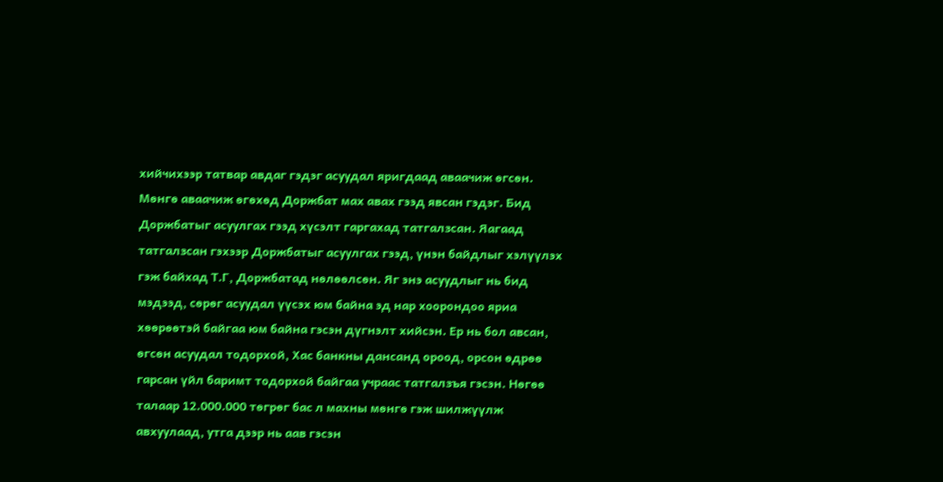хийчихээр татвар авдаг гэдэг асуудал яригдаад аваачиж өгсөн. Мөнгө аваачиж өгөхөд Доржбат мах авах гээд явсан гэдэг. Бид Доржбатыг асуулгах гээд хүсэлт гаргахад татгалзсан. Яагаад татгалзсан гэхээр Доржбатыг асуулгах гээд, үнэн байдлыг хэлүүлэх гэж байхад Т.Г, Доржбатад нөлөөлсөн. Яг энэ асуудлыг нь бид мэдээд, сөрөг асуудал үүсэх юм байна эд нар хоорондоо яриа хөөрөөтэй байгаа юм байна гэсэн дүгнэлт хийсэн. Ер нь бол авсан, өгсөн асуудал тодорхой, Хас банкны дансанд ороод, орсон өдрөө гарсан үйл баримт тодорхой байгаа учраас татгалзъя гэсэн. Нөгөө талаар 12.000.000 төгрөг бас л махны мөнгө гэж шилжүүлж авхуулаад, утга дээр нь аав гэсэн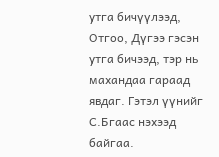утга бичүүлээд, Отгоо, Дүгээ гэсэн утга бичээд, тэр нь махандаа гараад явдаг. Гэтэл үүнийг С.Бгаас нэхээд байгаа.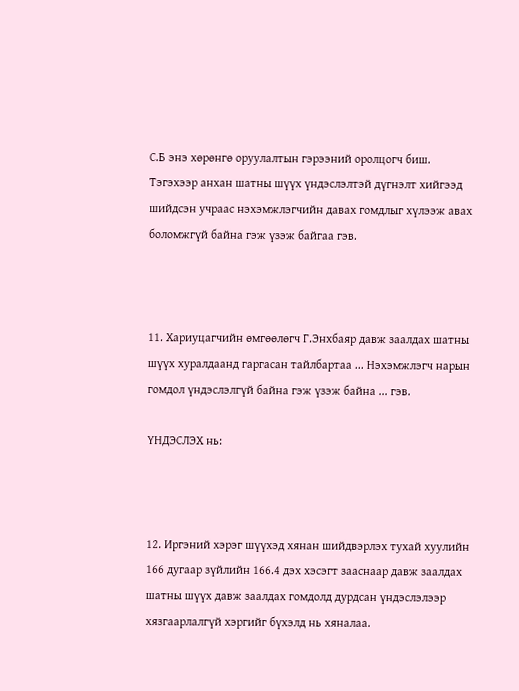С.Б энэ хөрөнгө оруулалтын гэрээний оролцогч биш. Тэгэхээр анхан шатны шүүх үндэслэлтэй дүгнэлт хийгээд шийдсэн учраас нэхэмжлэгчийн давах гомдлыг хүлээж авах боломжгүй байна гэж үзэж байгаа гэв.



11. Хариуцагчийн өмгөөлөгч Г.Энхбаяр давж заалдах шатны шүүх хуралдаанд гаргасан тайлбартаа ... Нэхэмжлэгч нарын гомдол үндэслэлгүй байна гэж үзэж байна ... гэв.

ҮНДЭСЛЭХ нь:



12. Иргэний хэрэг шүүхэд хянан шийдвэрлэх тухай хуулийн 166 дугаар зүйлийн 166.4 дэх хэсэгт зааснаар давж заалдах шатны шүүх давж заалдах гомдолд дурдсан үндэслэлээр хязгаарлалгүй хэргийг бүхэлд нь хяналаа.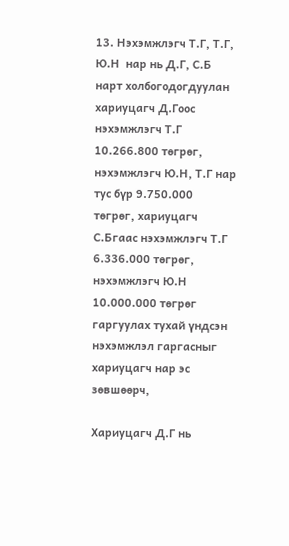13. Нэхэмжлэгч Т.Г, Т.Г, Ю.Н  нар нь Д.Г, С.Б нарт холбогодогдуулан хариуцагч Д.Гоос нэхэмжлэгч Т.Г 10.266.800 төгрөг, нэхэмжлэгч Ю.Н, Т.Г нар тус бүр 9.750.000 төгрөг, хариуцагч С.Бгаас нэхэмжлэгч Т.Г 6.336.000 төгрөг, нэхэмжлэгч Ю.Н 10.000.000 төгрөг гаргуулах тухай үндсэн нэхэмжлэл гаргасныг хариуцагч нар эс зөвшөөрч,

Хариуцагч Д.Г нь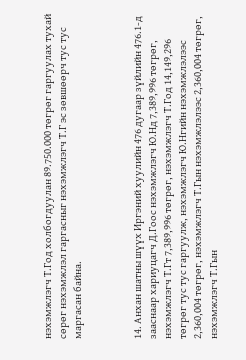нэхэмжлэгч Т.Год холбогдуулан 89.750.000 төгрөг гаргуулах тухай сөрөг нэхэмжлэл гаргасныг нэхэмжлэгч Т.Г эс зөвшөөрч тус тус маргасан байна.



14. Анхан шатны шүүх Иргэний хуулийн 476 дугаар зүйлийн 476.1-д зааснаар хариуцагч Д.Гоос нэхэмжлэгч Ю.Нд 7,389,996 төгрөг, нэхэмжлэгч Т.Гт 7,389,996 төгрөг, нэхэмжлэгч Т.Год 14,149,296 төгрөг тус тус гаргуулж, нэхэмжлэгч Ю.Нгийн нэхэмжлэлээс 2,360,004 төгрөг, нэхэмжлэгч Т.Гын нэхэмжлэлээс 2,360,004 төгрөг, нэхэмжлэгч Т.Гын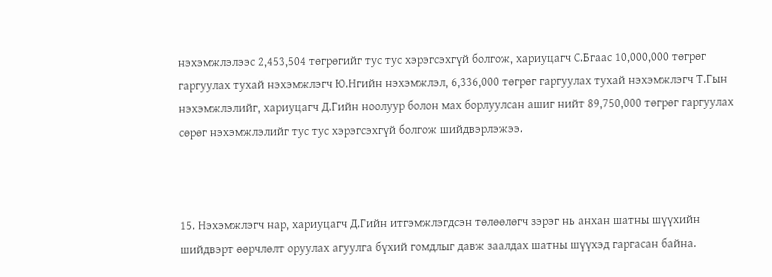нэхэмжлэлээс 2,453,504 төгрөгийг тус тус хэрэгсэхгүй болгож, хариуцагч С.Бгаас 10,000,000 төгрөг гаргуулах тухай нэхэмжлэгч Ю.Нгийн нэхэмжлэл, 6,336,000 төгрөг гаргуулах тухай нэхэмжлэгч Т.Гын нэхэмжлэлийг, хариуцагч Д.Гийн ноолуур болон мах борлуулсан ашиг нийт 89,750,000 төгрөг гаргуулах сөрөг нэхэмжлэлийг тус тус хэрэгсэхгүй болгож шийдвэрлэжээ.



15. Нэхэмжлэгч нар, хариуцагч Д.Гийн итгэмжлэгдсэн төлөөлөгч зэрэг нь анхан шатны шүүхийн шийдвэрт өөрчлөлт оруулах агуулга бүхий гомдлыг давж заалдах шатны шүүхэд гаргасан байна.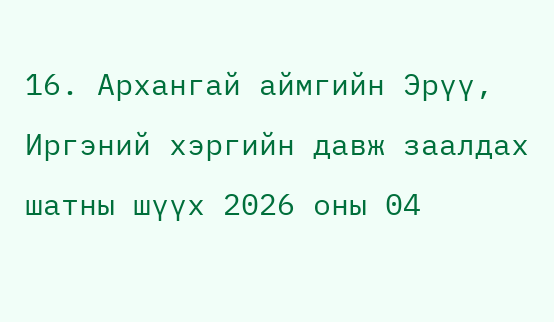16. Архангай аймгийн Эрүү, Иргэний хэргийн давж заалдах шатны шүүх 2026 оны 04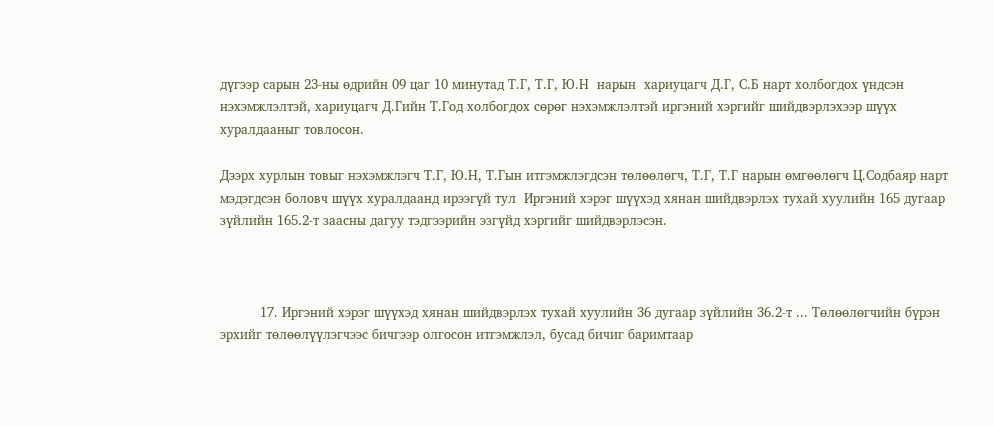дүгээр сарын 23-ны өдрийн 09 цаг 10 минутад Т.Г, Т.Г, Ю.Н  нарын  хариуцагч Д.Г, С.Б нарт холбогдох үндсэн нэхэмжлэлтэй, хариуцагч Д.Гийн Т.Год холбогдох сөрөг нэхэмжлэлтэй иргэний хэргийг шийдвэрлэхээр шүүх хуралдааныг товлосон.

Дээрх хурлын товыг нэхэмжлэгч Т.Г, Ю.Н, Т.Гын итгэмжлэгдсэн төлөөлөгч, Т.Г, Т.Г нарын өмгөөлөгч Ц.Содбаяр нарт мэдэгдсэн боловч шүүх хуралдаанд ирээгүй тул  Иргэний хэрэг шүүхэд хянан шийдвэрлэх тухай хуулийн 165 дугаар зүйлийн 165.2-т заасны дагуу тэдгээрийн эзгүйд хэргийг шийдвэрлэсэн.



          17. Иргэний хэрэг шүүхэд хянан шийдвэрлэх тухай хуулийн 36 дугаар зүйлийн 36.2-т ... Төлөөлөгчийн бүрэн эрхийг төлөөлүүлэгчээс бичгээр олгосон итгэмжлэл, бусад бичиг баримтаар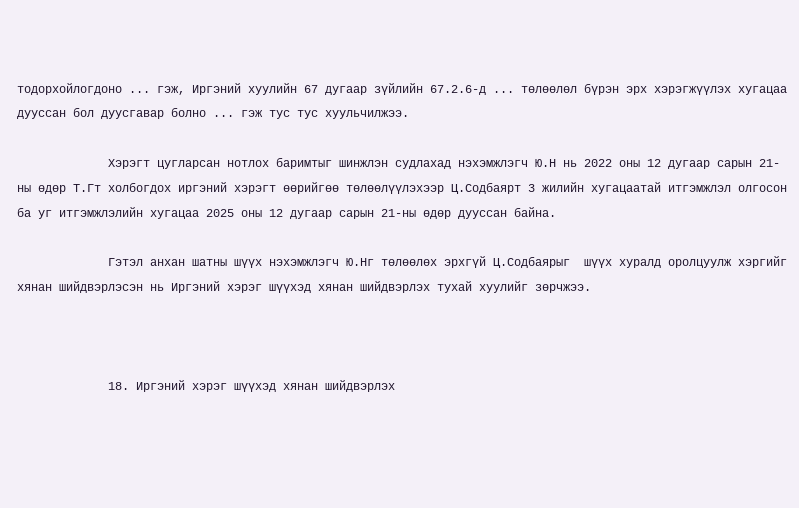тодорхойлогдоно ... гэж, Иргэний хуулийн 67 дугаар зүйлийн 67.2.6-д ... төлөөлөл бүрэн эрх хэрэгжүүлэх хугацаа дууссан бол дуусгавар болно ... гэж тус тус хуульчилжээ.

             Хэрэгт цугларсан нотлох баримтыг шинжлэн судлахад нэхэмжлэгч Ю.Н нь 2022 оны 12 дугаар сарын 21-ны өдөр Т.Гт холбогдох иргэний хэрэгт өөрийгөө төлөөлүүлэхээр Ц.Содбаярт 3 жилийн хугацаатай итгэмжлэл олгосон ба уг итгэмжлэлийн хугацаа 2025 оны 12 дугаар сарын 21-ны өдөр дууссан байна.

             Гэтэл анхан шатны шүүх нэхэмжлэгч Ю.Нг төлөөлөх эрхгүй Ц.Содбаярыг  шүүх хуралд оролцуулж хэргийг хянан шийдвэрлэсэн нь Иргэний хэрэг шүүхэд хянан шийдвэрлэх тухай хуулийг зөрчжээ.



             18. Иргэний хэрэг шүүхэд хянан шийдвэрлэх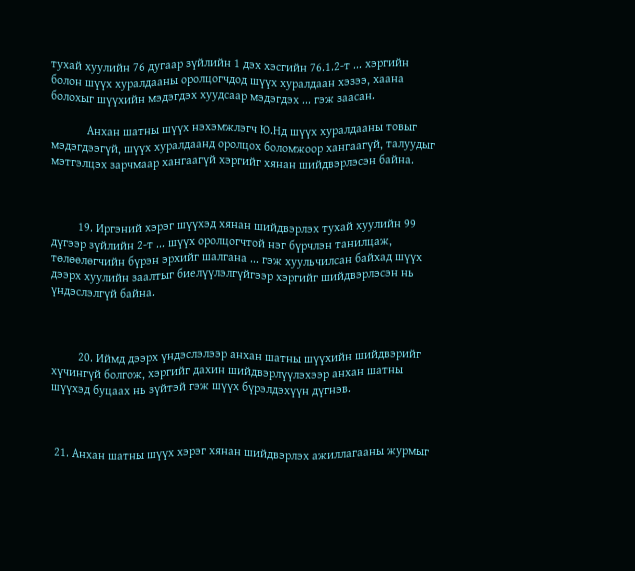тухай хуулийн 76 дугаар зүйлийн 1 дэх хэсгийн 76.1.2-т ... хэргийн болон шүүх хуралдааны оролцогчдод шүүх хуралдаан хэзээ, хаана болохыг шүүхийн мэдэгдэх хуудсаар мэдэгдэх ... гэж заасан.

            Анхан шатны шүүх нэхэмжлэгч Ю.Нд шүүх хуралдааны товыг мэдэгдээгүй, шүүх хуралдаанд оролцох боломжоор хангаагүй, талуудыг мэтгэлцэх зарчмаар хангаагүй хэргийг хянан шийдвэрлэсэн байна.



         19. Иргэний хэрэг шүүхэд хянан шийдвэрлэх тухай хуулийн 99 дүгээр зүйлийн 2-т ... шүүх оролцогчтой нэг бүрчлэн танилцаж, төлөөлөгчийн бүрэн эрхийг шалгана ... гэж хуульчилсан байхад шүүх дээрх хуулийн заалтыг биелүүлэлгүйгээр хэргийг шийдвэрлэсэн нь үндэслэлгүй байна.



         20. Иймд дээрх үндэслэлээр анхан шатны шүүхийн шийдвэрийг хүчингүй болгож, хэргийг дахин шийдвэрлүүлэхээр анхан шатны шүүхэд буцаах нь зүйтэй гэж шүүх бүрэлдэхүүн дүгнэв.



 21. Анхан шатны шүүх хэрэг хянан шийдвэрлэх ажиллагааны журмыг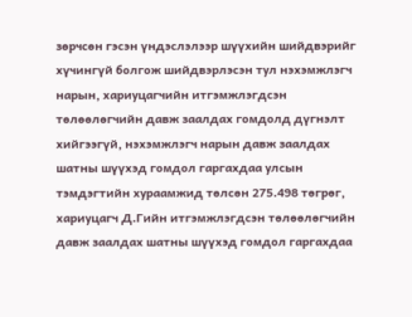зөрчсөн гэсэн үндэслэлээр шүүхийн шийдвэрийг хүчингүй болгож шийдвэрлэсэн тул нэхэмжлэгч нарын, хариуцагчийн итгэмжлэгдсэн төлөөлөгчийн давж заалдах гомдолд дүгнэлт хийгээгүй, нэхэмжлэгч нарын давж заалдах шатны шүүхэд гомдол гаргахдаа улсын тэмдэгтийн хураамжид төлсөн 275.498 төгрөг, хариуцагч Д.Гийн итгэмжлэгдсэн төлөөлөгчийн   давж заалдах шатны шүүхэд гомдол гаргахдаа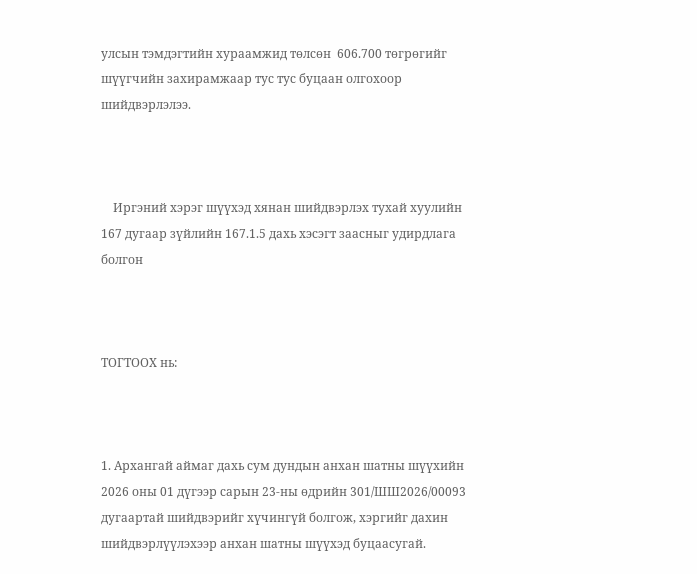улсын тэмдэгтийн хураамжид төлсөн  606.700 төгрөгийг шүүгчийн захирамжаар тус тус буцаан олгохоор шийдвэрлэлээ.



    Иргэний хэрэг шүүхэд хянан шийдвэрлэх тухай хуулийн 167 дугаар зүйлийн 167.1.5 дахь хэсэгт заасныг удирдлага болгон



ТОГТООХ нь:



1. Архангай аймаг дахь сум дундын анхан шатны шүүхийн 2026 оны 01 дүгээр сарын 23-ны өдрийн 301/ШШ2026/00093 дугаартай шийдвэрийг хүчингүй болгож, хэргийг дахин шийдвэрлүүлэхээр анхан шатны шүүхэд буцаасугай.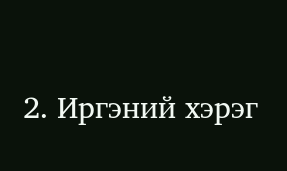2. Иргэний хэрэг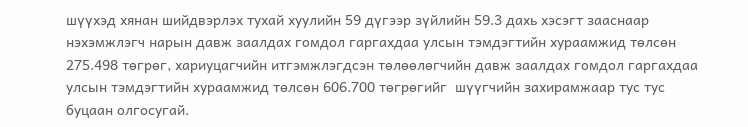шүүхэд хянан шийдвэрлэх тухай хуулийн 59 дүгээр зүйлийн 59.3 дахь хэсэгт зааснаар нэхэмжлэгч нарын давж заалдах гомдол гаргахдаа улсын тэмдэгтийн хураамжид төлсөн 275.498 төгрөг, хариуцагчийн итгэмжлэгдсэн төлөөлөгчийн давж заалдах гомдол гаргахдаа улсын тэмдэгтийн хураамжид төлсөн 606.700 төгрөгийг  шүүгчийн захирамжаар тус тус буцаан олгосугай.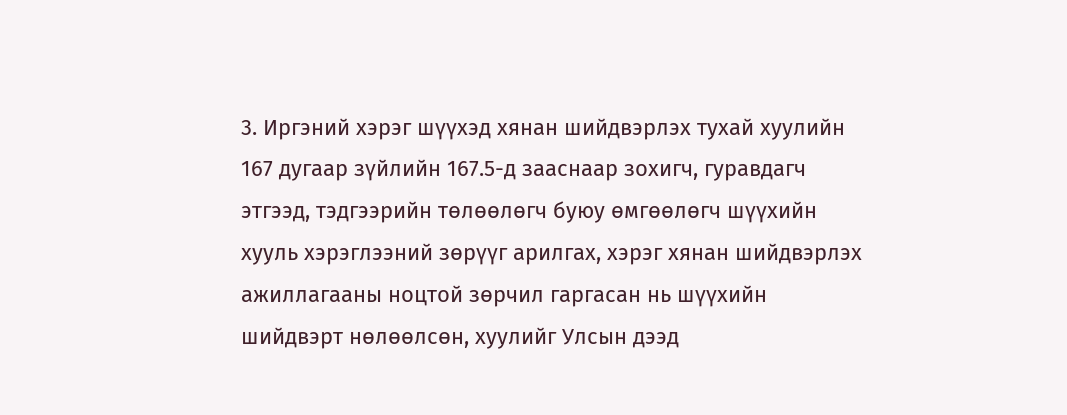3. Иргэний хэрэг шүүхэд хянан шийдвэрлэх тухай хуулийн 167 дугаар зүйлийн 167.5-д зааснаар зохигч, гуравдагч этгээд, тэдгээрийн төлөөлөгч буюу өмгөөлөгч шүүхийн хууль хэрэглээний зөрүүг арилгах, хэрэг хянан шийдвэрлэх ажиллагааны ноцтой зөрчил гаргасан нь шүүхийн шийдвэрт нөлөөлсөн, хуулийг Улсын дээд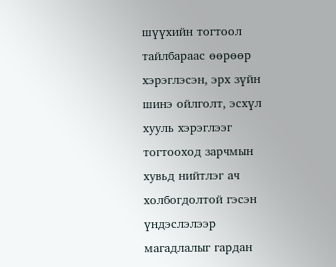шүүхийн тогтоол тайлбараас өөрөөр хэрэглэсэн, эрх зүйн шинэ ойлголт, эсхүл хууль хэрэглээг тогтооход зарчмын хувьд нийтлэг ач холбогдолтой гэсэн үндэслэлээр магадлалыг гардан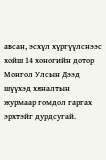авсан, эсхүл хүргүүлснээс хойш 14 хоногийн дотор Монгол Улсын Дээд шүүхэд хяналтын журмаар гомдол гаргах эрхтэйг дурдсугай.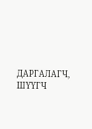ДАРГАЛАГЧ, ШҮҮГЧ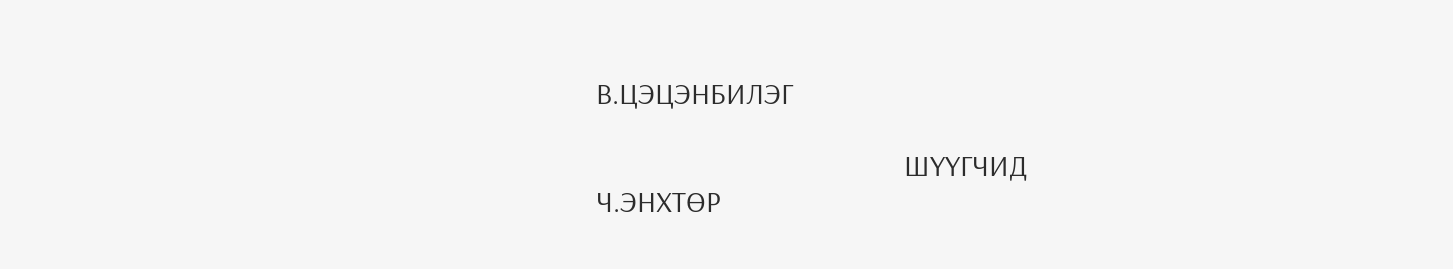В.ЦЭЦЭНБИЛЭГ

                                            ШҮҮГЧИД                                     Ч.ЭНХТӨР